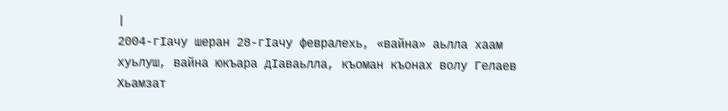|
2004-гIачу шеран 28-гIачу февралехь, «вайна» аьлла хаам хуьлуш, вайна юкъара дIаваьлла, къоман къонах волу Гелаев Хьамзат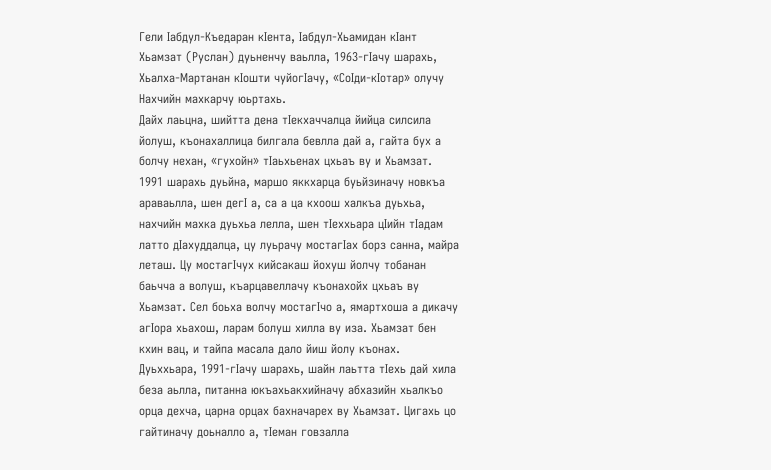Гели Iабдул-Къедаран кIента, Iабдул-Хьамидан кIант Хьамзат (Руслан) дуьненчу ваьлла, 1963-гIачу шарахь, Хьалха-Мартанан кIошти чуйогIачу, «СоIди-кIотар» олучу Нахчийн махкарчу юьртахь.
Дайх лаьцна, шийтта дена тIекхаччалца йийца силсила йолуш, къонахаллица билгала бевлла дай а, гайта бух а болчу нехан, «гухойн» тIаьхьенах цхьаъ ву и Хьамзат.
1991 шарахь дуьйна, маршо яккхарца буьйзиначу новкъа араваьлла, шен дегI а, са а ца кхоош халкъа дуьхьа, нахчийн махка дуьхьа лелла, шен тIеххьара цIийн тIадам латто дIахуддалца, цу луьрачу мостагIах борз санна, майра леташ. Цу мостагIчух кийсакаш йохуш йолчу тобанан баьчча а волуш, къарцавеллачу къонахойх цхьаъ ву Хьамзат. Сел боьха волчу мостагIчо а, ямартхоша а дикачу агIора хьахош, ларам болуш хилла ву иза. Хьамзат бен кхин вац, и тайпа масала дало йиш йолу къонах.
Дуьххьара, 1991-гIачу шарахь, шайн лаьтта тIехь дай хила беза аьлла, питанна юкъахьакхийначу абхазийн хьалкъо орца дехча, царна орцах бахначарех ву Хьамзат. Цигахь цо гайтиначу доьналло а, тIеман говзалла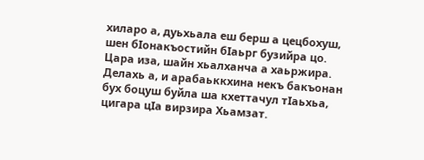хиларо а, дуьхьала еш берш а цецбохуш, шен бIонакъостийн бIаьрг бузийра цо.
Цара иза, шайн хьалханча а хаьржира. Делахь а, и арабаьккхина некъ бакъонан бух боцуш буйла ша кхеттачул тIаьхьа, цигара цIа вирзира Хьамзат.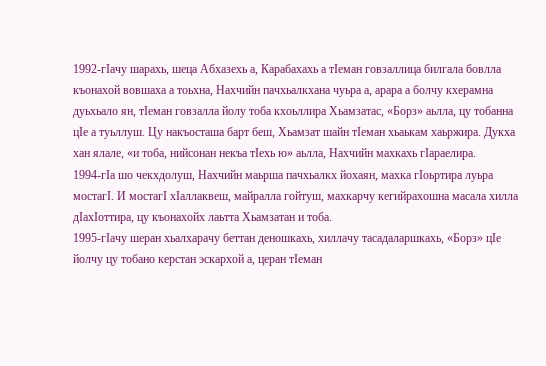1992-гIачу шарахь, шеца Абхазехь а, Карабахахь а тIеман говзаллица билгала бовлла къонахой вовшаха а тоьхна, Нахчийн пачхьалкхана чуьра а, арара а болчу кхерамна дуьхьало ян, тIеман говзалла йолу тоба кхоьллира Хьамзатас, «Борз» аьлла, цу тобанна цIе а туьллуш. Цу накъосташа барт беш, Хьамзат шайн тIеман хьаькам хаьржира. Дукха хан ялале, «и тоба, нийсонан некъа тIехь ю» аьлла, Нахчийн махкахь гIараелира.
1994-гIа шо чекхдолуш, Нахчийн маьрша пачхьалкх йохаян, махка гIоьртира луьра мостагI. И мостагI хIаллаквеш, майралла гойтуш, махкарчу кегийрахошна масала хилла дIахIоттира, цу къонахойх лаьтта Хьамзатан и тоба.
1995-гIачу шеран хьалхарачу беттан деношкахь, хиллачу тасадаларшкахь, «Борз» цIе йолчу цу тобано керстан эскархой а, церан тIеман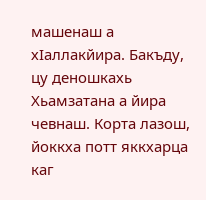машенаш а хIаллакйира. Бакъду, цу деношкахь Хьамзатана а йира чевнаш. Корта лазош, йоккха потт яккхарца каг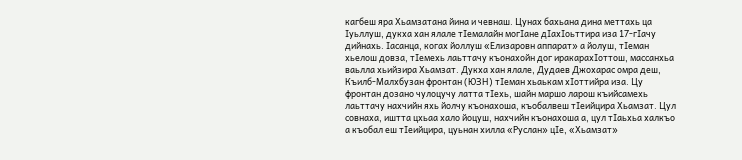кагбеш яра Хьамзатана йина и чевнаш. Цунах бахьана дина меттахь ца Iуьллуш, дукха хан ялале тIемалайн могIане дIахIоьттира иза 17-гIачу дийнахь. Iасанца, когах йоллуш «Елизаровн аппарат» а йолуш, тIеман хьелош довза, тIемехь лаьттачу къонахойн дог иракарахIоттош, массанхьа ваьлла хьийзира Хьамзат. Дукха хан ялале, Дудаев Джохарас омра деш, Къилб-Малхбузан фронтан (ЮЗН) тIеман хьаькам хIоттийра иза. Цу фронтан дозано чулоцучу латта тIехь, шайн маршо ларош къийсамехь лаьттачу нахчийн яхь йолчу къонахоша, къобалвеш тIеийцира Хьамзат. Цул совнаха, иштта цхьаа хало йоцуш, нахчийн къонахоша а, цул тIаьхьа халкъо а къобал еш тIеийцира, цуьнан хилла «Руслан» цIе, «Хьамзат»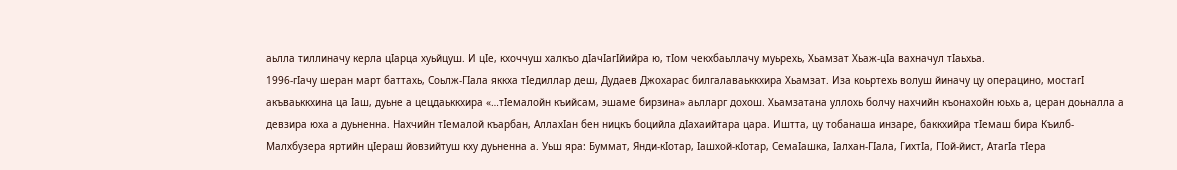аьлла тиллиначу керла цIарца хуьйцуш. И цIе, кхоччуш халкъо дIачIагIйийра ю, тIом чекхбаьллачу муьрехь, Хьамзат Хьаж-цIа вахначул тIаьхьа.
1996-гIачу шеран март баттахь, Соьлж-ГIала яккха тIедиллар деш, Дудаев Джохарас билгалаваьккхира Хьамзат. Иза коьртехь волуш йиначу цу операцино, мостагI акъваьккхина ца Iаш, дуьне а цецдаьккхира «…тIемалойн къийсам, эшаме бирзина» аьлларг дохош. Хьамзатана уллохь болчу нахчийн къонахойн юьхь а, церан доьналла а девзира юха а дуьненна. Нахчийн тIемалой къарбан, АллахIан бен ницкъ боцийла дIахаийтара цара. Иштта, цу тобанаша инзаре, баккхийра тIемаш бира Къилб-Малхбузера яртийн цIераш йовзийтуш кху дуьненна а. Уьш яра: Буммат, Янди-кIотар, Iашхой-кIотар, СемаIашка, Iалхан-ГIала, ГихтIа, ГIой-йист, АтагIа тIера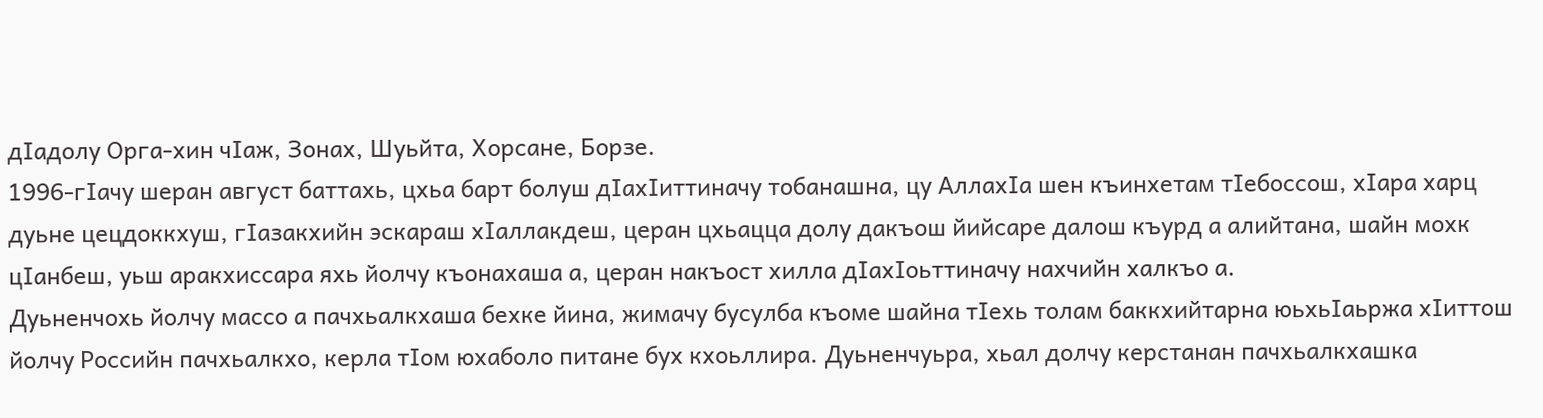дIадолу Орга-хин чIаж, Зонах, Шуьйта, Хорсане, Борзе.
1996-гIачу шеран август баттахь, цхьа барт болуш дIахIиттиначу тобанашна, цу АллахIа шен къинхетам тIебоссош, хIара харц дуьне цецдоккхуш, гIазакхийн эскараш хIаллакдеш, церан цхьацца долу дакъош йийсаре далош къурд а алийтана, шайн мохк цIанбеш, уьш аракхиссара яхь йолчу къонахаша а, церан накъост хилла дIахIоьттиначу нахчийн халкъо а.
Дуьненчохь йолчу массо а пачхьалкхаша бехке йина, жимачу бусулба къоме шайна тIехь толам баккхийтарна юьхьIаьржа хIиттош йолчу Российн пачхьалкхо, керла тIом юхаболо питане бух кхоьллира. Дуьненчуьра, хьал долчу керстанан пачхьалкхашка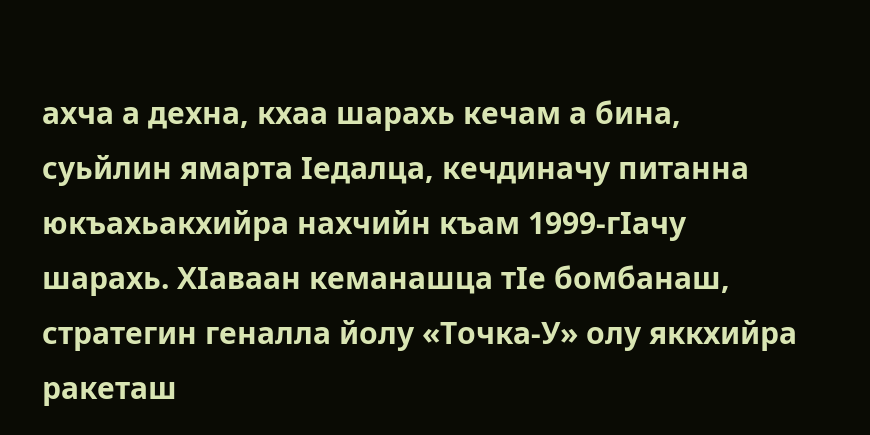ахча а дехна, кхаа шарахь кечам а бина, суьйлин ямарта Iедалца, кечдиначу питанна юкъахьакхийра нахчийн къам 1999-гIачу шарахь. ХIаваан кеманашца тIе бомбанаш, стратегин геналла йолу «Точка-У» олу яккхийра ракеташ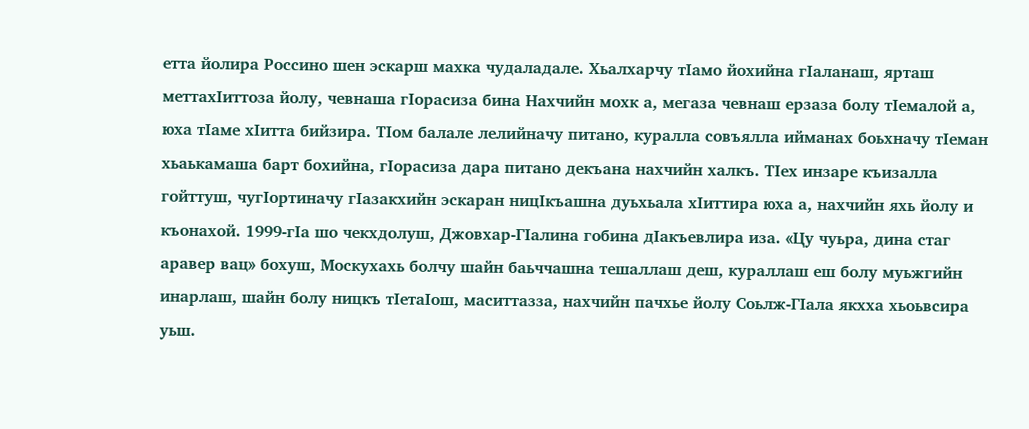етта йолира Россино шен эскарш махка чудаладале. Хьалхарчу тIамо йохийна гIаланаш, ярташ меттахIиттоза йолу, чевнаша гIорасиза бина Нахчийн мохк а, мегаза чевнаш ерзаза болу тIемалой а, юха тIаме хIитта бийзира. ТIом балале лелийначу питано, куралла совъялла ийманах боьхначу тIеман хьаькамаша барт бохийна, гIорасиза дара питано декъана нахчийн халкъ. ТIех инзаре къизалла гойттуш, чугIортиначу гIазакхийн эскаран ницIкъашна дуьхьала хIиттира юха а, нахчийн яхь йолу и къонахой. 1999-гIа шо чекхдолуш, Джовхар-ГIалина гобина дIакъевлира иза. «Цу чуьра, дина стаг аравер вац» бохуш, Москухахь болчу шайн баьччашна тешаллаш деш, кураллаш еш болу муьжгийн инарлаш, шайн болу ницкъ тIетаIош, маситтазза, нахчийн пачхье йолу Соьлж-ГIала якхха хьоьвсира уьш.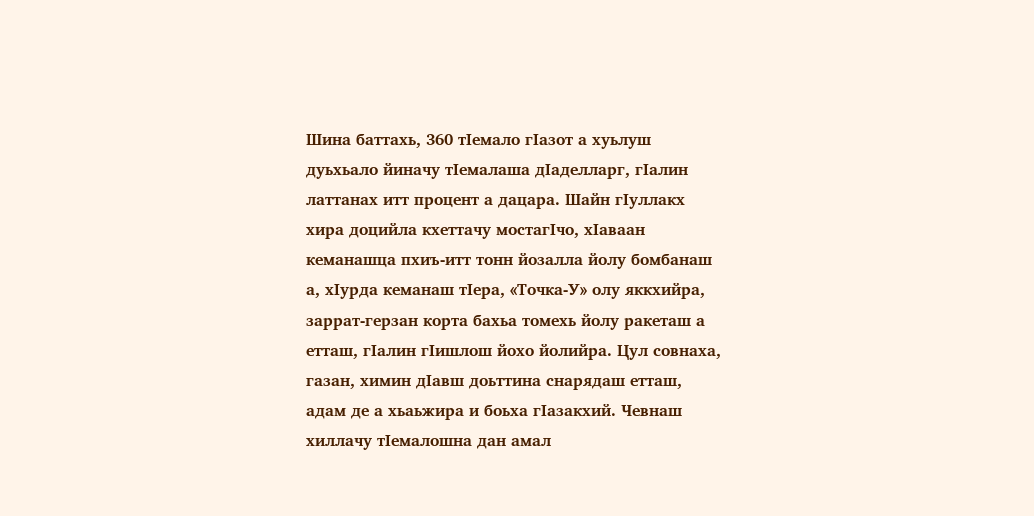Шина баттахь, 360 тIемало гIазот а хуьлуш дуьхьало йиначу тIемалаша дIаделларг, гIалин латтанах итт процент а дацара. Шайн гIуллакх хира доцийла кхеттачу мостагIчо, хIаваан кеманашца пхиъ-итт тонн йозалла йолу бомбанаш а, хIурда кеманаш тIера, «Точка-У» олу яккхийра, заррат-герзан корта бахьа томехь йолу ракеташ а етташ, гIалин гIишлош йохо йолийра. Цул совнаха, газан, химин дIавш доьттина снарядаш етташ, адам де а хьаьжира и боьха гIазакхий. Чевнаш хиллачу тIемалошна дан амал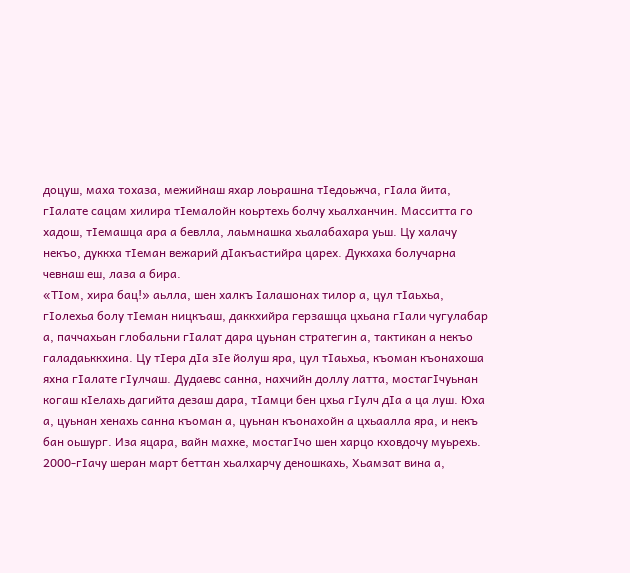доцуш, маха тохаза, межийнаш яхар лоьрашна тIедоьжча, гIала йита, гIалате сацам хилира тIемалойн коьртехь болчу хьалханчин. Масситта го хадош, тIемашца ара а бевлла, лаьмнашка хьалабахара уьш. Цу халачу некъо, дуккха тIеман вежарий дIакъастийра царех. Дукхаха болучарна чевнаш еш, лаза а бира.
«ТIом, хира бац!» аьлла, шен халкъ Iалашонах тилор а, цул тIаьхьа, гIолехьа болу тIеман ницкъаш, даккхийра герзашца цхьана гIали чугулабар а, паччахьан глобальни гIалат дара цуьнан стратегин а, тактикан а некъо галадаьккхина. Цу тIера дIа зIе йолуш яра, цул тIаьхьа, къоман къонахоша яхна гIалате гIулчаш. Дудаевс санна, нахчийн доллу латта, мостагIчуьнан когаш кIелахь дагийта дезаш дара, тIамци бен цхьа гIулч дIа а ца луш. Юха а, цуьнан хенахь санна къоман а, цуьнан къонахойн а цхьаалла яра, и некъ бан оьшург. Иза яцара, вайн махке, мостагIчо шен харцо кховдочу муьрехь.
2000-гIачу шеран март беттан хьалхарчу деношкахь, Хьамзат вина а,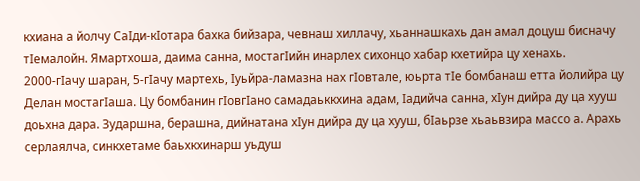кхиана а йолчу СаIди-кIотара бахка бийзара, чевнаш хиллачу, хьаннашкахь дан амал доцуш бисначу тIемалойн. Ямартхоша, даима санна, мостагIийн инарлех сихонцо хабар кхетийра цу хенахь.
2000-гIачу шаран, 5-гIачу мартехь, Iуьйра-ламазна нах гIовтале, юьрта тIе бомбанаш етта йолийра цу Делан мостагIаша. Цу бомбанин гIовгIано самадаьккхина адам, Iадийча санна, хIун дийра ду ца хууш доьхна дара. Зударшна, берашна, дийнатана хIун дийра ду ца хууш, бIаьрзе хьаьвзира массо а. Арахь серлаялча, синкхетаме баьхкхинарш уьдуш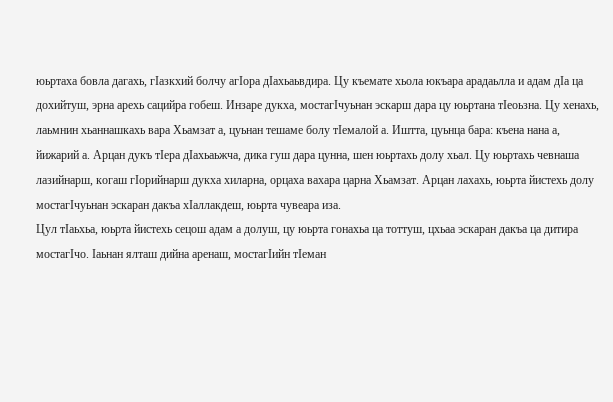юьртаха бовла дагахь, гIазкхий болчу агIора дIахьаьвдира. Цу къемате хьола юкъара арадаьлла и адам дIа ца дохийтуш, эрна арехь сацийра гобеш. Инзаре дукха, мостагIчуьнан эскарш дара цу юьртана тIеоьзна. Цу хенахь, лаьмнин хьаннашкахь вара Хьамзат а, цуьнан тешаме болу тIемалой а. Иштта, цуьнца бара: къена нана а, йижарий а. Арцан дукъ тIера дIахьаьжча, дика гуш дара цунна, шен юьртахь долу хьал. Цу юьртахь чевнаша лазийнарш, когаш гIорийнарш дукха хиларна, орцаха вахара царна Хьамзат. Арцан лахахь, юьрта йистехь долу мостагIчуьнан эскаран дакъа хIаллакдеш, юьрта чувеара иза.
Цул тIаьхьа, юьрта йистехь сецош адам а долуш, цу юьрта гонахьа ца тоттуш, цхьаа эскаран дакъа ца дитира мостагIчо. Iаьнан ялташ дийна аренаш, мостагIийн тIеман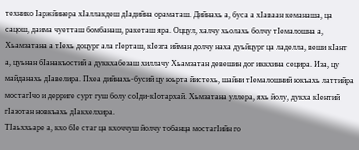технико Iаржйинера хIаллакдеш дIадийна ораматаш. Дийнахь а, буса а хIаваан кеманаша, ца сацош, даима чуетташ бомбанаш, ракеташ яра. Оццул, халчу хьолахь болчу тIемалошна а, Хьамзатана а тIехь доцург ала гIерташ, кIезга ийман долчу наха дуьйцург ца ладелла, веши кIант а, цуьнан бIанакъостий а дуккхабезаш хиллачу Хьамзатан девешин дог иккхина сецира. Иза, цу майданахь дIавелира. Пхеа дийнахь-бусий цу юьрта йистехь, шайни тIемалошний юкъахь латтийра мостагIчо и дерриге сурт гуш болу соIди-кIотархай. Хьмзатана уллера, яхь йолу, дукха кIентий гIазотан новкъахь дIакхелхира.
ТIаьххьаре а, кхо бIе стаг ца кхоччуш йолчу тобанца мостагIийн го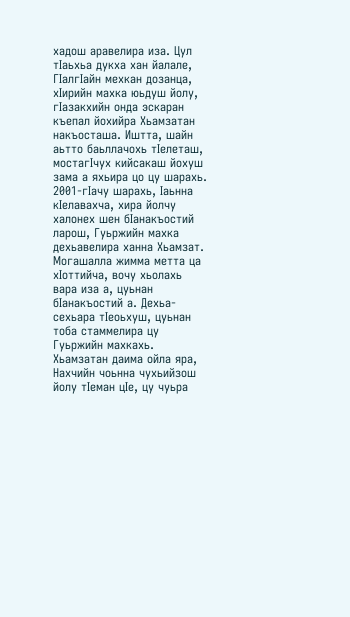хадош аравелира иза. Цул тIаьхьа дукха хан йалале, ГIалгIайн мехкан дозанца, хIирийн махка юьдуш йолу, гIазакхийн онда эскаран къепал йохийра Хьамзатан накъосташа. Иштта, шайн аьтто баьллачохь тIелеташ, мостагIчух кийсакаш йохуш зама а яхьира цо цу шарахь.
2001-гIачу шарахь, Iаьнна кIелавахча, хира йолчу халонех шен бIанакъостий ларош, Гуьржийн махка дехьавелира ханна Хьамзат. Могашалла жимма метта ца хIоттийча, вочу хьолахь вара иза а, цуьнан бIанакъостий а. Дехьа-сехьара тIеоьхуш, цуьнан тоба стаммелира цу Гуьржийн махкахь. Хьамзатан даима ойла яра, Нахчийн чоьнна чухьийзош йолу тIеман цIе, цу чуьра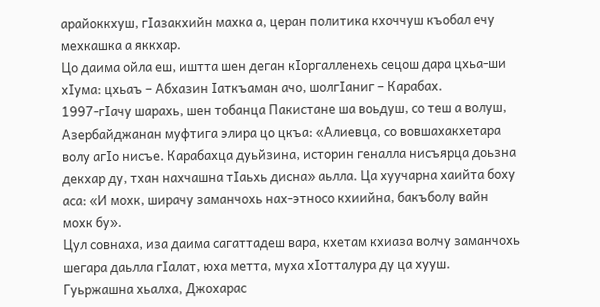арайоккхуш, гIазакхийн махка а, церан политика кхоччуш къобал ечу мехкашка а яккхар.
Цо даима ойла еш, иштта шен деган кIоргалленехь сецош дара цхьа-ши хIума: цхьаъ – Абхазин Iаткъаман ачо, шолгIаниг – Карабах.
1997-гIачу шарахь, шен тобанца Пакистане ша воьдуш, со теш а волуш, Азербайджанан муфтига элира цо цкъа: «Алиевца, со вовшахакхетара волу агIо нисъе. Карабахца дуьйзина, историн геналла нисъярца доьзна декхар ду, тхан нахчашна тIаьхь дисна» аьлла. Ца хуучарна хаийта боху аса: «И мохк, ширачу заманчохь нах-этносо кхиийна, бакъболу вайн мохк бу».
Цул совнаха, иза даима сагаттадеш вара, кхетам кхиаза волчу заманчохь шегара даьлла гIалат, юха метта, муха хIотталура ду ца хууш. Гуьржашна хьалха, Джохарас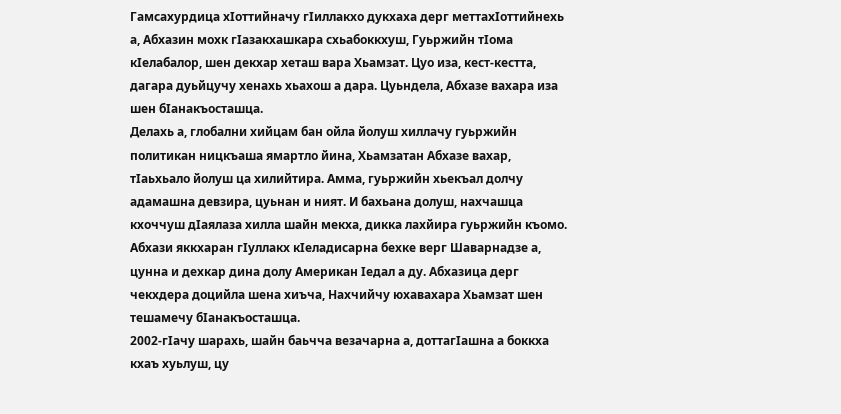Гамсахурдица хIоттийначу гIиллакхо дукхаха дерг меттахIоттийнехь а, Абхазин мохк гIазакхашкара схьабоккхуш, Гуьржийн тIома кIелабалор, шен декхар хеташ вара Хьамзат. Цуо иза, кест-кестта, дагара дуьйцучу хенахь хьахош а дара. Цуьндела, Абхазе вахара иза шен бIанакъосташца.
Делахь а, глобални хийцам бан ойла йолуш хиллачу гуьржийн политикан ницкъаша ямартло йина, Хьамзатан Абхазе вахар, тIаьхьало йолуш ца хилийтира. Амма, гуьржийн хьекъал долчу адамашна девзира, цуьнан и ният. И бахьана долуш, нахчашца кхоччуш дIаялаза хилла шайн мекха, дикка лахйира гуьржийн къомо.
Абхази яккхаран гIуллакх кIеладисарна бехке верг Шаварнадзе а, цунна и дехкар дина долу Американ Iедал а ду. Абхазица дерг чекхдера доцийла шена хиъча, Нахчийчу юхавахара Хьамзат шен тешамечу бIанакъосташца.
2002-гIачу шарахь, шайн баьчча везачарна а, доттагIашна а боккха кхаъ хуьлуш, цу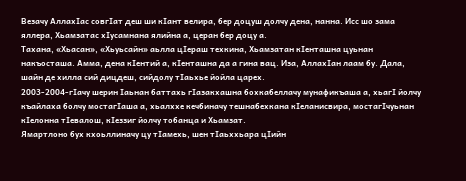Везачу АллахIас совгIат деш ши кIант велира, бер доцуш долчу дена, нанна. Исс шо зама яллера, Хьамзатас хIусамнана ялийна а, церан бер доцу а.
Тахана, «Хьасан», «Хьуьсайн» аьлла цIераш техкина, Хьамзатан кIенташна цуьнан накъосташа. Амма, дена кIентий а, кIенташна да а гина вац. Иза, АллахIан лаам бу. Дала, шайн де хилла сий дицдеш, сийдолу тIаьхье йойла царех.
2003-2004-гIачу шерин Iаьнан баттахь гIазакхашна бохкабеллачу мунафикъаша а, хьагI йолчу къайлаха болчу мостагIаша а, хьалххе кечбиначу тешнабехкана кIеланисвира, мостагIчуьнан кIелонна тIевалош, кIеззиг йолчу тобанца и Хьамзат.
Ямартлоно бух кхоьллиначу цу тIамехь, шен тIаьххьара цIийн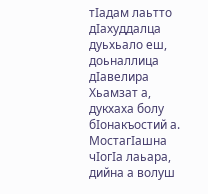тIадам лаьтто дIахуддалца дуьхьало еш, доьналлица дIавелира Хьамзат а, дукхаха болу бIонакъостий а. МостагIашна чIогIа лаьара, дийна а волуш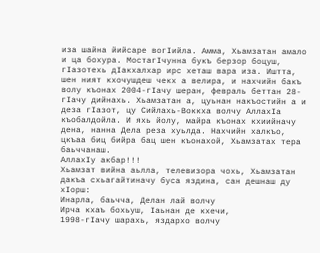иза шайна йийсаре вогIийла. Амма, Хьамзатан амало и ца бохура. МостагIчунна букъ берзор боцуш, гIазотехь дIакхалхар ирс хеташ вара иза. Иштта, шен ният кхочушдеш чекх а велира, и нахчийн бакъ волу къонах 2004-гIачу шеран, февраль беттан 28-гIачу дийнахь. Хьамзатан а, цуьнан накъостийн а и деза гIазот, цу Сийлахь-Воккха волчу АллахIа къобалдойла. И яхь йолу, майра къонах кхиийначу дена, нанна Дела реза хуьлда. Нахчийн халкъо, цкъаа биц бийра бац шен къонахой, Хьамзатах тера баьччанаш.
АллахIу акбар!!!
Хьамзат вийна аьлла, телевизора чохь, Хьамзатан дакъа схьагайтиначу буса яздина, сан дешнаш ду хIорш:
Инарла, баьчча, Делан лай волчу
Ирча кхаъ бохьуш, Iаьнан де кхечи,
1998-гIачу шарахь, яздархо волчу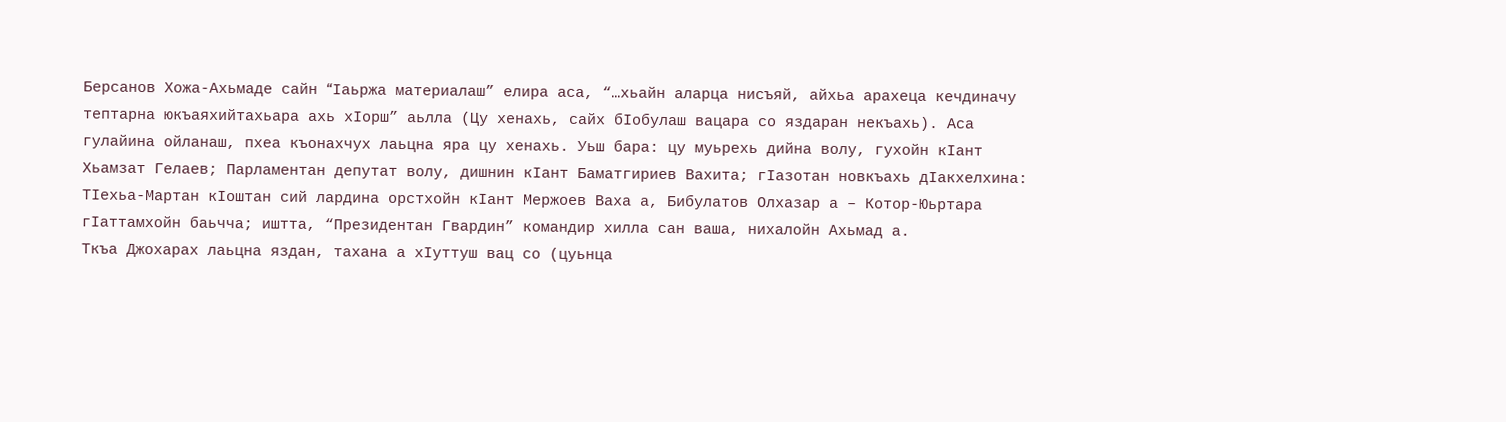Берсанов Хожа-Ахьмаде сайн “Iаьржа материалаш” елира аса, “…хьайн аларца нисъяй, айхьа арахеца кечдиначу тептарна юкъаяхийтахьара ахь хIорш” аьлла (Цу хенахь, сайх бIобулаш вацара со яздаран некъахь). Аса гулайина ойланаш, пхеа къонахчух лаьцна яра цу хенахь. Уьш бара: цу муьрехь дийна волу, гухойн кIант Хьамзат Гелаев; Парламентан депутат волу, дишнин кIант Баматгириев Вахита; гIазотан новкъахь дIакхелхина: ТIехьа-Мартан кIоштан сий лардина орстхойн кIант Мержоев Ваха а, Бибулатов Олхазар а – Котор-Юьртара гIаттамхойн баьчча; иштта, “Президентан Гвардин” командир хилла сан ваша, нихалойн Ахьмад а.
Ткъа Джохарах лаьцна яздан, тахана а хIуттуш вац со (цуьнца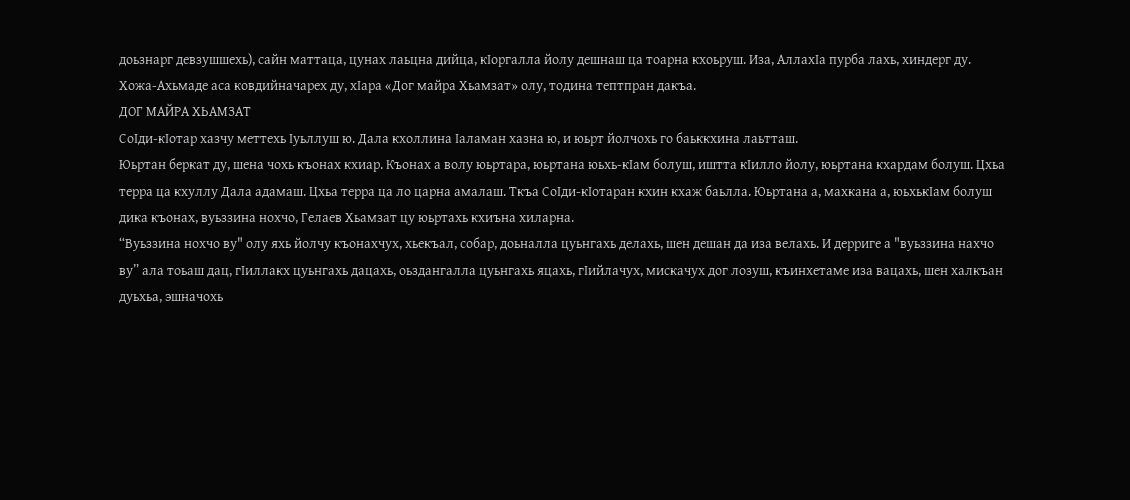доьзнарг девзушшехь), сайн маттаца, цунах лаьцна дийца, кIоргалла йолу дешнаш ца тоарна кхоьруш. Иза, АллахIа пурба лахь, хиндерг ду.
Хожа-Ахьмаде аса ковдийначарех ду, хIара «Дог майра Хьамзат» олу, тодина тептпран дакъа.
ДОГ МАЙРА ХЬАМЗАТ
СоIди-кIотар хазчу меттехь Iуьллуш ю. Дала кхоллина Iаламан хазна ю, и юьрт йолчохь го баьккхина лаьтташ.
Юьртан беркат ду, шена чохь къонах кхиар. Къонах а волу юьртара, юьртана юьхь-кIам болуш, иштта кIилло йолу, юьртана кхардам болуш. Цхьа терра ца кхуллу Дала адамаш. Цхьа терра ца ло царна амалаш. Ткъа СоIди-кIотаран кхин кхаж баьлла. Юьртана а, махкана а, юьхькIам болуш дика къонах, вуьззина нохчо, Гелаев Хьамзат цу юьртахь кхиъна хиларна.
“Вуьззина нохчо ву" олу яхь йолчу къонахчух, хьекъал, собар, доьналла цуьнгахь делахь, шен дешан да иза велахь. И дерриге а "вуьззина нахчо ву” ала тоьаш дац, гIиллакх цуьнгахь дацахь, оьздангалла цуьнгахь яцахь, гIийлачух, мискачух дог лозуш, къинхетаме иза вацахь, шен халкъан дуьхьа, эшначохь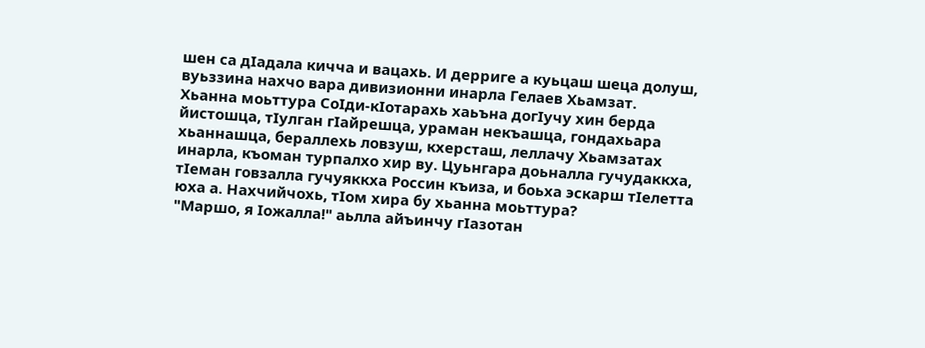шен са дIадала кичча и вацахь. И дерриге а куьцаш шеца долуш, вуьззина нахчо вара дивизионни инарла Гелаев Хьамзат.
Хьанна моьттура СоIди-кIотарахь хаьъна догIучу хин берда йистошца, тIулган гIайрешца, ураман некъашца, гондахьара хьаннашца, бераллехь ловзуш, кхерсташ, леллачу Хьамзатах инарла, къоман турпалхо хир ву. Цуьнгара доьналла гучудаккха, тIеман говзалла гучуяккха Россин къиза, и боьха эскарш тIелетта юха а. Нахчийчохь, тIом хира бу хьанна моьттура?
"Маршо, я Iожалла!" аьлла айъинчу гIазотан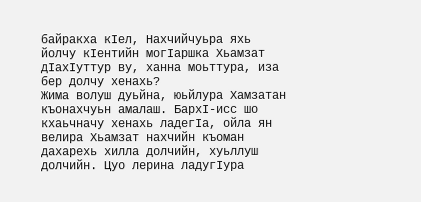байракха кIел, Нахчийчуьра яхь йолчу кIентийн могIаршка Хьамзат дIахIуттур ву, ханна моьттура, иза бер долчу хенахь?
Жима волуш дуьйна, юьйлура Хамзатан къонахчуьн амалаш. БархI-исс шо кхаьчначу хенахь ладегIа, ойла ян велира Хьамзат нахчийн къоман дахарехь хилла долчийн, хуьллуш долчийн. Цуо лерина ладугIура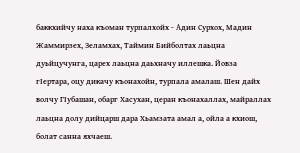баккхийчу наха къоман турпалхойх - Адин Сурхох, Мадин Жаммирзех, Зеламхах, Таймин Бийболтах лаьцна дуьйцучунга, царех лаьцна даьхначу иллешка. Йовза гIертара, оцу дикачу къонахойн, турпала амалаш. Шен дайх волчу ГIубашан, обарг Хасухан, церан къонахаллах, майраллах лаьцна долу дийцарш дара Хьамзата амал а, ойла а кхиош, болат санна яхчаеш.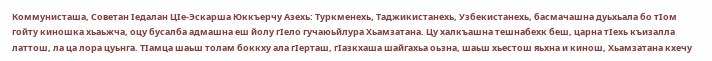Коммунисташа, Советан Iедалан ЦIе-Эскарша Юккъерчу Азехь: Туркменехь, Таджикистанехь, Узбекистанехь, басмачашна дуьхьала бо тIом гойту киношка хьаьжча, оцу бусалба адмашна еш йолу гIело гучаюьйлура Хьамзатана. Цу халкъашна тешнабехк беш, царна тIехь къизалла латтош, ла ца лора цуьнга. ТIамца шаьш толам боккху ала гIерташ, гIазкхаша шайгахьа оьзна, шаьш хьестош яьхна и кинош, Хьамзатана кхечу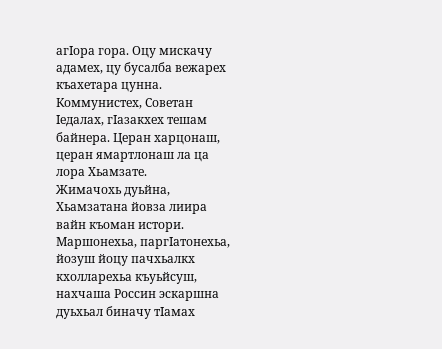агIора гора. Оцу мискачу адамех, цу бусалба вежарех къахетара цунна. Коммунистех, Советан Iедалах, гIазакхех тешам байнера. Церан харцонаш, церан ямартлонаш ла ца лора Хьамзате.
Жимачохь дуьйна, Хьамзатана йовза лиира вайн къоман истори. Маршонехьа, паргIатонехьа, йозуш йоцу пачхьалкх кхолларехьа къуьйсуш, нахчаша Россин эскаршна дуьхьал биначу тIамах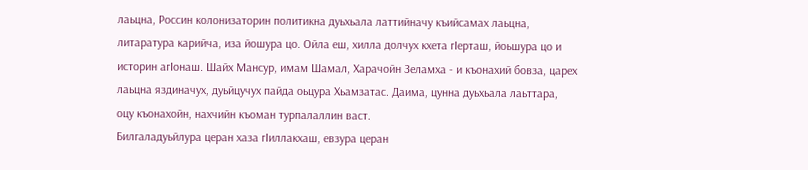лаьцна, Россин колонизаторин политикна дуьхьала латтийначу къийсамах лаьцна, литаратура карийча, иза йошура цо. Ойла еш, хилла долчух кхета гIерташ, йоьшура цо и историн агIонаш. Шайх Мансур, имам Шамал, Харачойн Зеламха - и къонахий бовза, царех лаьцна яздиначух, дуьйцучух пайда оьцура Хьамзатас. Даима, цунна дуьхьала лаьттара, оцу къонахойн, нахчийн къоман турпалаллин васт.
Билгаладуьйлура церан хаза гIиллакхаш, евзура церан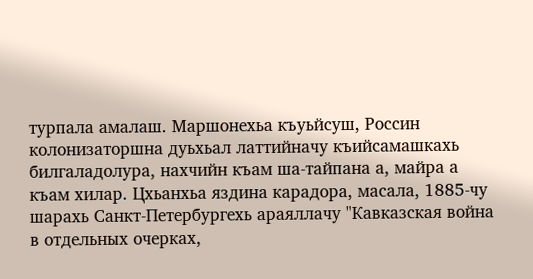турпала амалаш. Маршонехьа къуьйсуш, Россин колонизаторшна дуьхьал латтийначу къийсамашкахь билгаладолура, нахчийн къам ша-тайпана а, майра а къам хилар. Цхьанхьа яздина карадора, масала, 1885-чу шарахь Санкт-Петербургехь араяллачу "Кавказская война в отдельных очерках,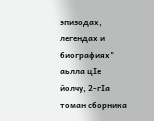эпизодах, легендах и биографиях" аьлла цIе йолчу, 2-гIа томан сборника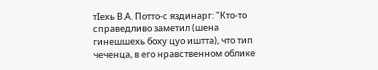тIехь В.А. Потто-с яздинарг: "Кто-то справедливо заметил (шена гинешшехь боху цуо иштта), что тип чеченца, в его нравственном облике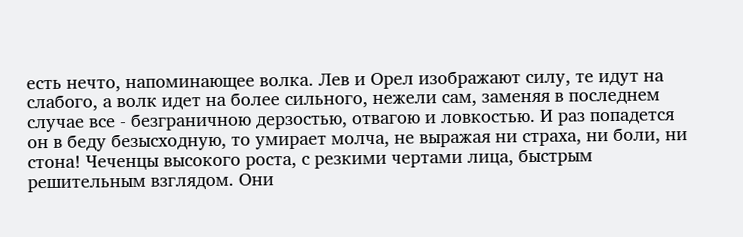есть нечто, напоминающее волка. Лев и Орел изображают силу, те идут на слабого, а волк идет на более сильного, нежели сам, заменяя в последнем случае все - безграничною дерзостью, отвагою и ловкостью. И раз попадется он в беду безысходную, то умирает молча, не выражая ни страха, ни боли, ни стона! Чеченцы высокого роста, с резкими чертами лица, быстрым решительным взглядом. Они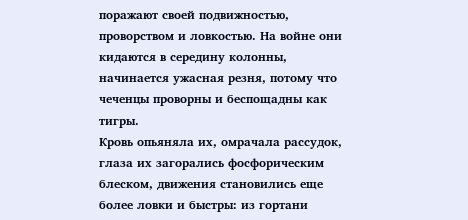поражают своей подвижностью, проворством и ловкостью. На войне они кидаются в середину колонны, начинается ужасная резня, потому что чеченцы проворны и беспощадны как тигры.
Кровь опьяняла их, омрачала рассудок, глаза их загорались фосфорическим блеском, движения становились еще более ловки и быстры: из гортани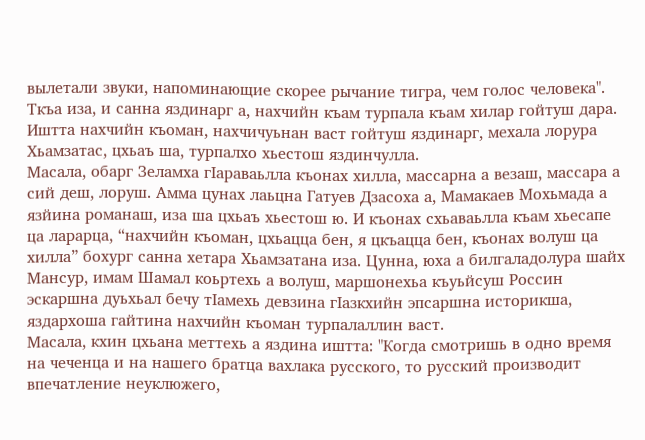вылетали звуки, напоминающие скорее рычание тигра, чем голос человека".
Ткъа иза, и санна яздинарг а, нахчийн къам турпала къам хилар гойтуш дара. Иштта нахчийн къоман, нахчичуьнан васт гойтуш яздинарг, мехала лорура Хьамзатас, цхьаъ ша, турпалхо хьестош яздинчулла.
Масала, обарг Зеламха гIараваьлла къонах хилла, массарна а везаш, массара а сий деш, лоруш. Амма цунах лаьцна Гатуев Дзасоха а, Мамакаев Мохьмада а язйина романаш, иза ша цхьаъ хьестош ю. И къонах схьаваьлла къам хьесапе ца ларарца, “нахчийн къоман, цхьацца бен, я цкъацца бен, къонах волуш ца хилла” бохург санна хетара Хьамзатана иза. Цунна, юха а билгаладолура шайх Мансур, имам Шамал коьртехь а волуш, маршонехьа къуьйсуш Россин эскаршна дуьхьал бечу тIамехь девзина гIазкхийн эпсаршна историкша, яздархоша гайтина нахчийн къоман турпалаллин васт.
Масала, кхин цхьана меттехь а яздина иштта: "Когда смотришь в одно время на чеченца и на нашего братца вахлака русского, то русский производит впечатление неуклюжего,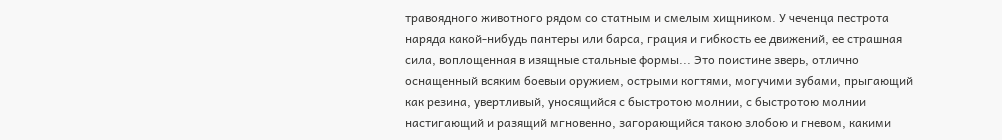травоядного животного рядом со статным и смелым хищником. У чеченца пестрота наряда какой-нибудь пантеры или барса, грация и гибкость ее движений, ее страшная сила, воплощенная в изящные стальные формы... Это поистине зверь, отлично оснащенный всяким боевыи оружием, острыми когтями, могучими зубами, прыгающий как резина, увертливый, уносящийся с быстротою молнии, с быстротою молнии настигающий и разящий мгновенно, загорающийся такою злобою и гневом, какими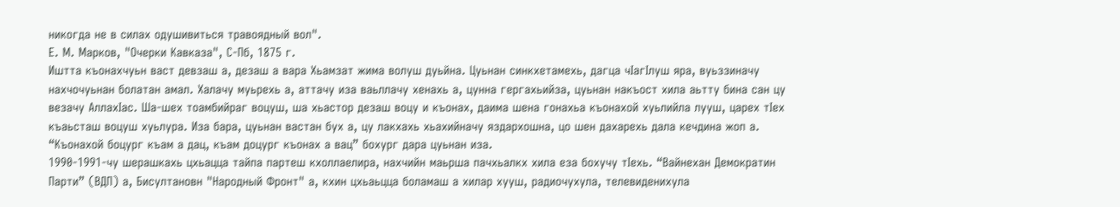никогда не в силах одушивиться травоядный вол".
Е. М. Марков, "Очерки Кавказа", С-Пб, 1875 г.
Иштта къонахчуьн васт девзаш а, дезаш а вара Хьамзат жима волуш дуьйна. Цуьнан синкхетамехь, дагца чIагIлуш яра, вуьззиначу нахчочуьнан болатан амал. Халачу муьрехь а, аттачу иза ваьллачу хенахь а, цунна гергахьийза, цуьнан накъост хила аьтту бина сан цу везачу АллахIас. Ша-шех тоамбийраг воцуш, ша хьастор дезаш воцу и къонах, даима шена гонахьа къонахой хуьлийла лууш, царех тIех къаьсташ воцуш хуьлура. Иза бара, цуьнан вастан бух а, цу лакхахь хьахийначу яздархошна, цо шен дахарехь дала кечдина жоп а. “Къонахой боцург къам а дац, къам доцург къонах а вац” бохург дара цуьнан иза.
1990-1991-чу шерашкахь цхьацца тайпа партеш кхоллаелира, нахчийн маьрша пачхьалкх хила еза бохучу тIехь. “Вайнехан Демократин Парти” (ВДП) а, Бисултановн "Народный Фронт" а, кхин цхьаьцца боламаш а хилар хууш, радиочухула, телевиденихула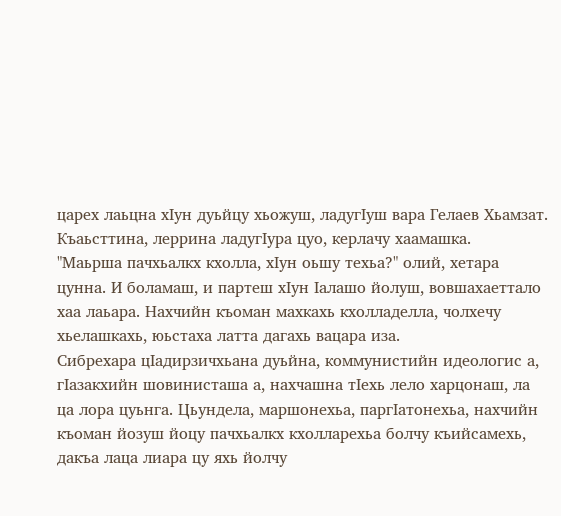царех лаьцна хIун дуьйцу хьожуш, ладугIуш вара Гелаев Хьамзат. Къаьсттина, леррина ладугIура цуо, керлачу хаамашка.
"Маьрша пачхьалкх кхолла, хIун оьшу техьа?" олий, хетара цунна. И боламаш, и партеш хIун Iалашо йолуш, вовшахаеттало хаа лаьара. Нахчийн къоман махкахь кхолладелла, чолхечу хьелашкахь, юьстаха латта дагахь вацара иза.
Сибрехара цIадирзичхьана дуьйна, коммунистийн идеологис а, гIазакхийн шовинисташа а, нахчашна тIехь лело харцонаш, ла ца лора цуьнга. Цьундела, маршонехьа, паргIатонехьа, нахчийн къоман йозуш йоцу пачхьалкх кхолларехьа болчу къийсамехь, дакъа лаца лиара цу яхь йолчу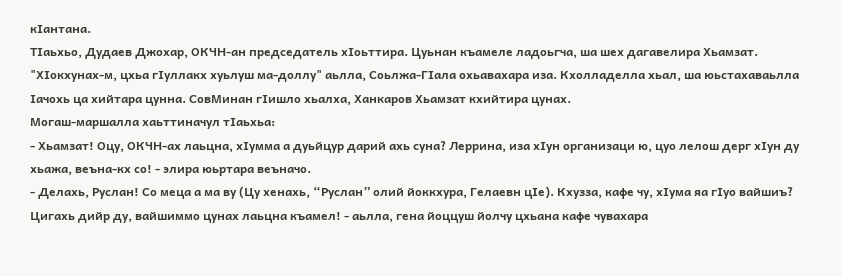кIантана.
ТIаьхьо, Дудаев Джохар, ОКЧН-ан председатель хIоьттира. Цуьнан къамеле ладоьгча, ша шех дагавелира Хьамзат. "ХIокхунах-м, цхьа гIуллакх хуьлуш ма-доллу" аьлла, Соьлжа-ГIала охьавахара иза. Кхолладелла хьал, ша юьстахаваьлла Iачохь ца хийтара цунна. СовМинан гIишло хьалха, Ханкаров Хьамзат кхийтира цунах.
Могаш-маршалла хаьттиначул тIаьхьа:
- Хьамзат! Оцу, ОКЧН-ах лаьцна, хIумма а дуьйцур дарий ахь суна? Леррина, иза хIун организаци ю, цуо лелош дерг хIун ду хьажа, веъна-кх со! - элира юьртара веъначо.
- Делахь, Руслан! Со меца а ма ву (Цу хенахь, “Руслан” олий йоккхура, Гелаевн цIе). Кхузза, кафе чу, хIума яа гIуо вайшиъ? Цигахь дийр ду, вайшиммо цунах лаьцна къамел! - аьлла, гена йоццуш йолчу цхьана кафе чувахара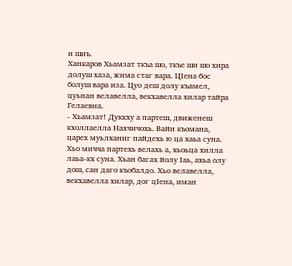и шиъ.
Ханкаров Хьамзат ткъа шо, ткъе ши шо хира долуш хаза, жима стаг вара. ЦIена бос болуш вара иза. Цуо деш долу къамел, цуьнан велавелла, векхавелла хилар тайра Гелаевна.
- Хьамзат! Дуккху а партеш, движенеш кхоллаелла Нахчичохь. Вайн къомана, царех муьлханиг пайдехь ю ца хаьа суна. Хьо мичча партехь велахь а, хьоьца хилла лаьа-кх суна. Хьан багах йолу Iаь, ахьа олу дош, сан даго къобалдо. Хьо велавелла, векхавелла хилар, дог цIена, иман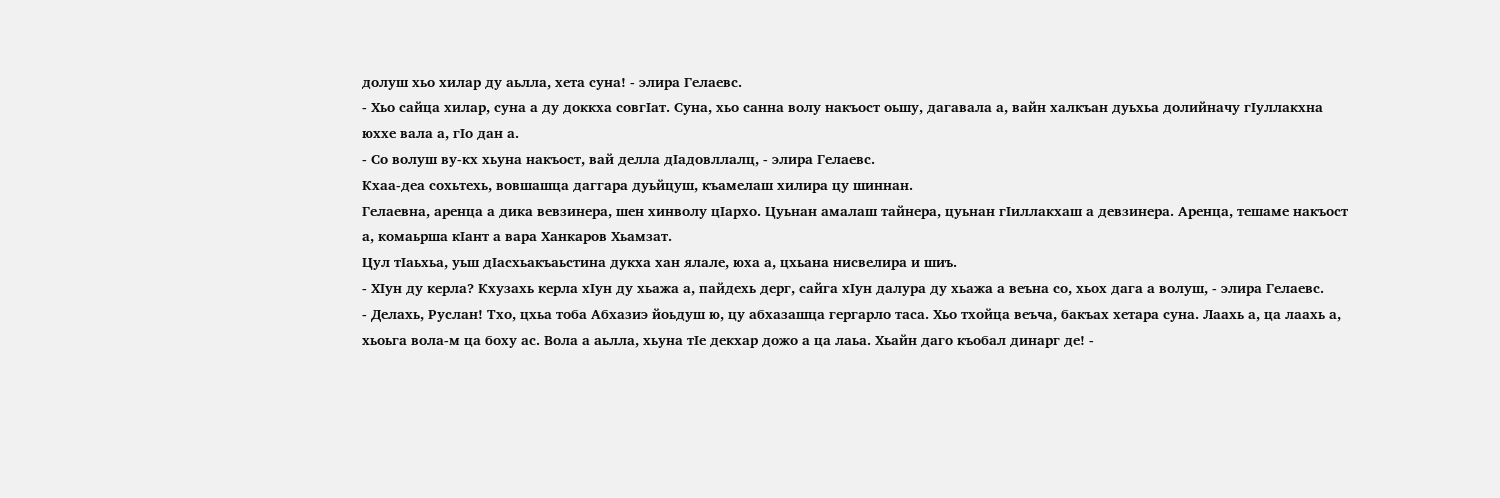долуш хьо хилар ду аьлла, хета суна! - элира Гелаевс.
- Хьо сайца хилар, суна а ду доккха совгIат. Суна, хьо санна волу накъост оьшу, дагавала а, вайн халкъан дуьхьа долийначу гIуллакхна юххе вала а, гIо дан а.
- Со волуш ву-кх хьуна накъост, вай делла дIадовллалц, - элира Гелаевс.
Кхаа-деа сохьтехь, вовшашца даггара дуьйцуш, къамелаш хилира цу шиннан.
Гелаевна, аренца а дика вевзинера, шен хинволу цIархо. Цуьнан амалаш тайнера, цуьнан гIиллакхаш а девзинера. Аренца, тешаме накъост а, комаьрша кIант а вара Ханкаров Хьамзат.
Цул тIаьхьа, уьш дIасхьакъаьстина дукха хан ялале, юха а, цхьана нисвелира и шиъ.
- ХIун ду керла? Кхузахь керла хIун ду хьажа а, пайдехь дерг, сайга хIун далура ду хьажа а веъна со, хьох дага а волуш, - элира Гелаевс.
- Делахь, Руслан! Тхо, цхьа тоба Абхазиэ йоьдуш ю, цу абхазашца гергарло таса. Хьо тхойца веъча, бакъах хетара суна. Лаахь а, ца лаахь а, хьоьга вола-м ца боху ас. Вола а аьлла, хьуна тIе декхар дожо а ца лаьа. Хьайн даго къобал динарг де! -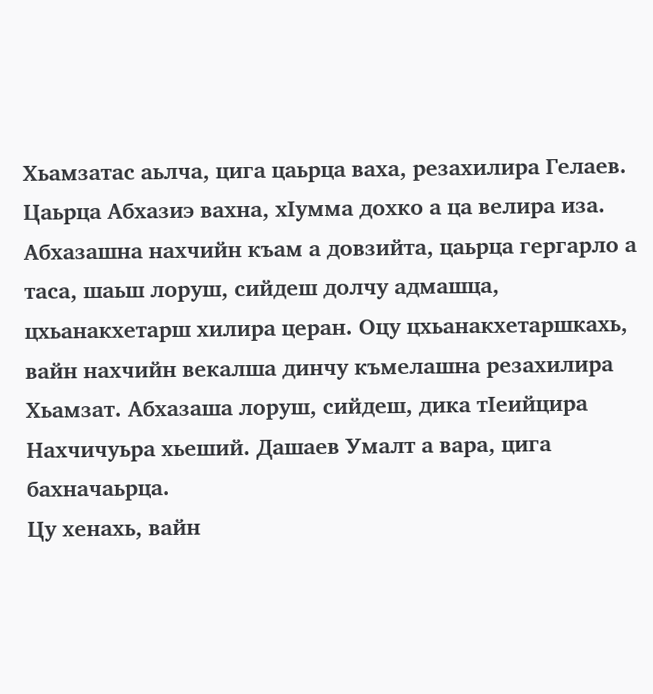Хьамзатас аьлча, цига цаьрца ваха, резахилира Гелаев.
Цаьрца Абхазиэ вахна, хIумма дохко а ца велира иза. Абхазашна нахчийн къам а довзийта, цаьрца гергарло а таса, шаьш лоруш, сийдеш долчу адмашца, цхьанакхетарш хилира церан. Оцу цхьанакхетаршкахь, вайн нахчийн векалша динчу къмелашна резахилира Хьамзат. Абхазаша лоруш, сийдеш, дика тIеийцира Нахчичуьра хьеший. Дашаев Умалт а вара, цига бахначаьрца.
Цу хенахь, вайн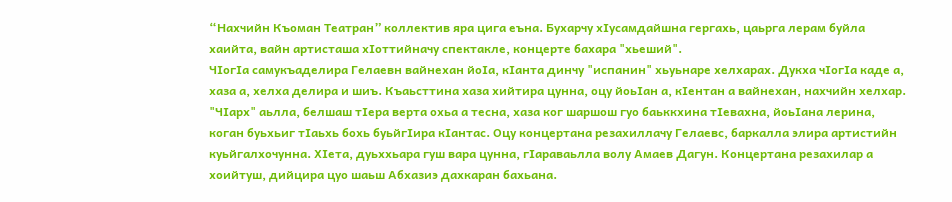“Нахчийн Къоман Театран” коллектив яра цига еъна. Бухарчу хIусамдайшна гергахь, цаьрга лерам буйла хаийта, вайн артисташа хIоттийначу спектакле, концерте бахара "хьеший".
ЧIогIа самукъаделира Гелаевн вайнехан йоIа, кIанта динчу "испанин" хьуьнаре хелхарах. Дукха чIогIа каде а, хаза а, хелха делира и шиъ. Къаьсттина хаза хийтира цунна, оцу йоьIан а, кIентан а вайнехан, нахчийн хелхар. "ЧIарх" аьлла, белшаш тIера верта охьа а тесна, хаза ког шаршош гуо баьккхина тIевахна, йоьIана лерина, коган буьхьиг тIаьхь бохь буьйгIира кIантас. Оцу концертана резахиллачу Гелаевс, баркалла элира артистийн куьйгалхочунна. ХIета, дуьххьара гуш вара цунна, гIараваьлла волу Амаев Дагун. Концертана резахилар а хоийтуш, дийцира цуо шаьш Абхазиэ дахкаран бахьана.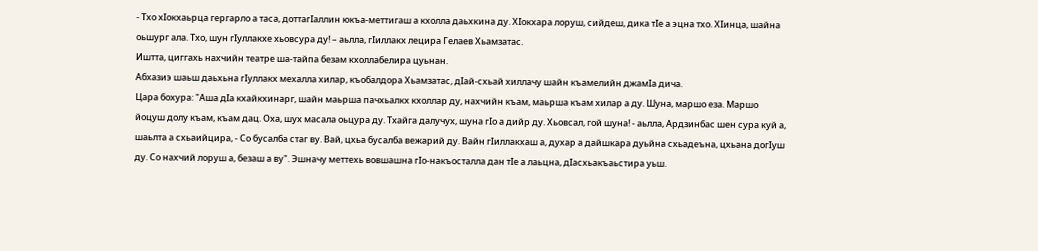- Тхо хIокхаьрца гергарло а таса, доттагIаллин юкъа-меттигаш а кхолла даьхкина ду. ХIокхара лоруш, сийдеш, дика тIе а эцна тхо. ХIинца, шайна оьшург ала. Тхо, шун гIуллакхе хьовсура ду! – аьлла, гIиллакх лецира Гелаев Хьамзатас.
Иштта, циггахь нахчийн театре ша-тайпа безам кхоллабелира цуьнан.
Абхазиэ шаьш даьхьна гIуллакх мехалла хилар, къобалдора Хьамзатас, дIай-схьай хиллачу шайн къамелийн джамIа дича.
Цара бохура: "Аша дIа кхайкхинарг, шайн маьрша пачхьалкх кхоллар ду, нахчийн къам, маьрша къам хилар а ду. Шуна, маршо еза. Маршо йоцуш долу къам, къам дац. Оха, шух масала оьцура ду. Тхайга далучух, шуна гIо а дийр ду. Хьовсал, гой шуна! - аьлла, Ардзинбас шен сура куй а, шаьлта а схьаийцира, - Со бусалба стаг ву. Вай, цхьа бусалба вежарий ду. Вайн гIиллакхаш а, духар а дайшкара дуьйна схьадеъна, цхьана догIуш ду. Со нахчий лоруш а, безаш а ву". Эшначу меттехь вовшашна гIо-накъосталла дан тIе а лаьцна, дIасхьакъаьстира уьш.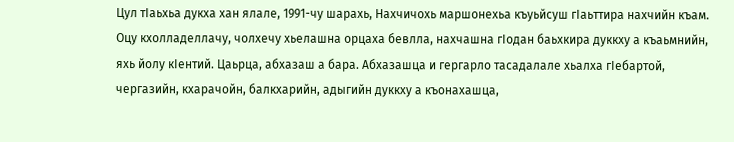Цул тIаьхьа дукха хан ялале, 1991-чу шарахь, Нахчичохь маршонехьа къуьйсуш гIаьттира нахчийн къам. Оцу кхолладеллачу, чолхечу хьелашна орцаха бевлла, нахчашна гIодан баьхкира дуккху а къаьмнийн, яхь йолу кIентий. Цаьрца, абхазаш а бара. Абхазашца и гергарло тасадалале хьалха гIебартой, чергазийн, кхарачойн, балкхарийн, адыгийн дуккху а къонахашца,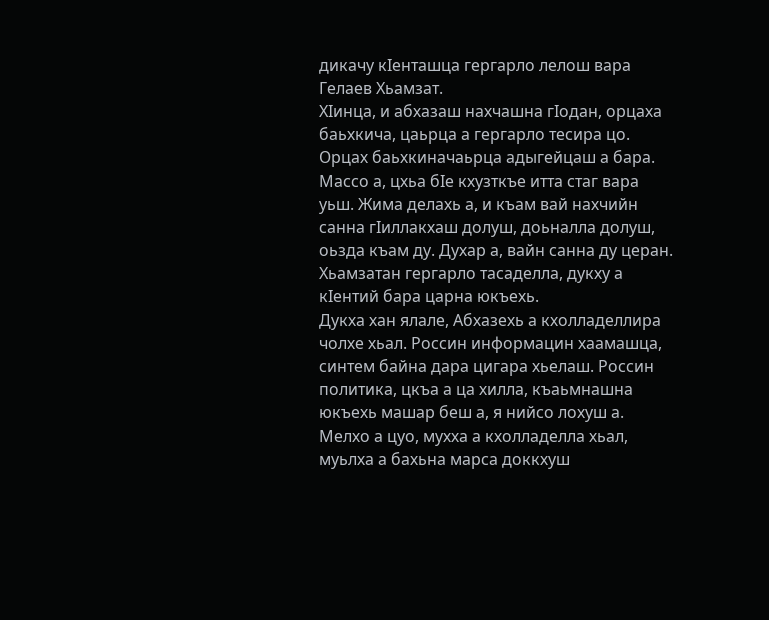дикачу кIенташца гергарло лелош вара Гелаев Хьамзат.
ХIинца, и абхазаш нахчашна гIодан, орцаха баьхкича, цаьрца а гергарло тесира цо. Орцах баьхкиначаьрца адыгейцаш а бара. Массо а, цхьа бIе кхузткъе итта стаг вара уьш. Жима делахь а, и къам вай нахчийн санна гIиллакхаш долуш, доьналла долуш, оьзда къам ду. Духар а, вайн санна ду церан. Хьамзатан гергарло тасаделла, дукху а кIентий бара царна юкъехь.
Дукха хан ялале, Абхазехь а кхолладеллира чолхе хьал. Россин информацин хаамашца, синтем байна дара цигара хьелаш. Россин политика, цкъа а ца хилла, къаьмнашна юкъехь машар беш а, я нийсо лохуш а.
Мелхо а цуо, мухха а кхолладелла хьал, муьлха а бахьна марса доккхуш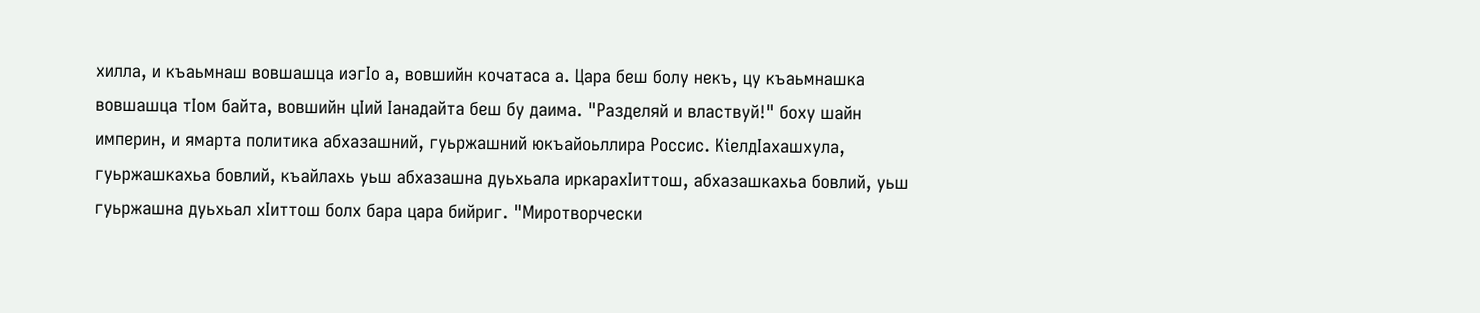хилла, и къаьмнаш вовшашца иэгIо а, вовшийн кочатаса а. Цара беш болу некъ, цу къаьмнашка вовшашца тIом байта, вовшийн цIий Iанадайта беш бу даима. "Разделяй и властвуй!" боху шайн империн, и ямарта политика абхазашний, гуьржашний юкъайоьллира Россис. КiелдIахашхула, гуьржашкахьа бовлий, къайлахь уьш абхазашна дуьхьала иркарахIиттош, абхазашкахьа бовлий, уьш гуьржашна дуьхьал хIиттош болх бара цара бийриг. "Миротворчески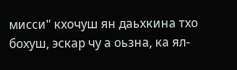мисси" кхочуш ян даьхкина тхо бохуш, эскар чу а оьзна, ка ял-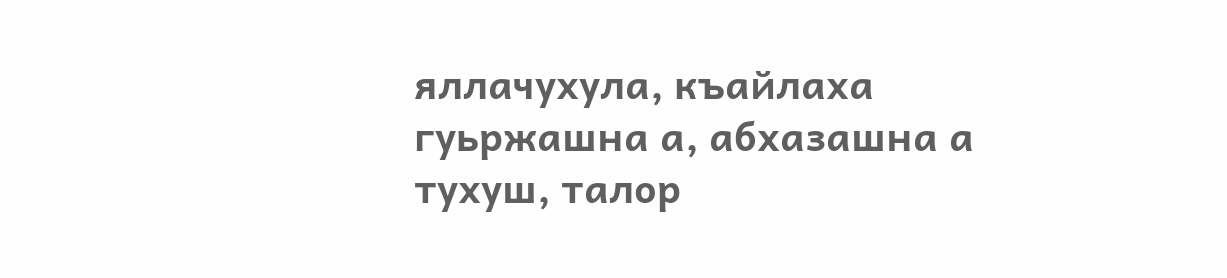яллачухула, къайлаха гуьржашна а, абхазашна а тухуш, талор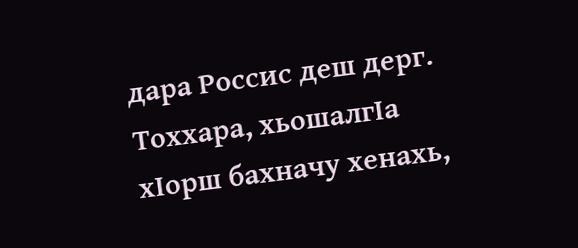дара Россис деш дерг.
Тоххара, хьошалгIа хIорш бахначу хенахь,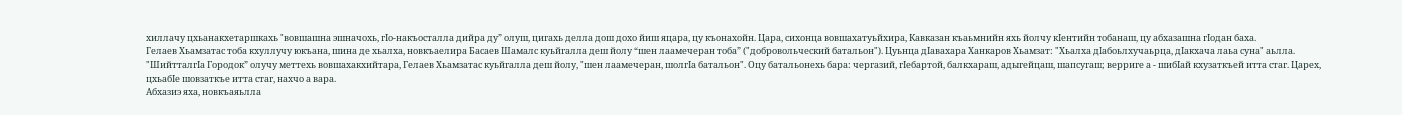хиллачу цхьанакхетаршкахь "вовшашна эшначохь, гIо-накъосталла дийра ду” олуш, цигахь делла дош дохо йиш яцара, цу къонахойн. Цара, сихонца вовшахатуьйхира, Кавказан къаьмнийн яхь йолчу кIентийн тобанаш, цу абхазашна гIодан баха.
Гелаев Хьамзатас тоба кхуллучу юкъана, шина де хьалха, новкъаелира Басаев Шамалс куьйгалла деш йолу “шен лаамечеран тоба” ("добровольческий батальон"). Цуьнца дIавахара Ханкаров Хьамзат: "Хьалха дIабоьлхучаьрца, дIакхача лаьа суна" аьлла.
"ШийтталгIа Городок” олучу меттехь вовшахакхийтара, Гелаев Хьамзатас куьйгалла деш йолу, "шен лаамечеран, шолгIа батальон". Оцу батальонехь бара: чергазий, гIебартой, балкхараш, адыгейцаш, шапсугаш; верриге а - шибIай кхузаткъей итта стаг. Царех, цхьабIе шовзаткъе итта стаг, нахчо а вара.
Абхазиэ яха, новкъаяьлла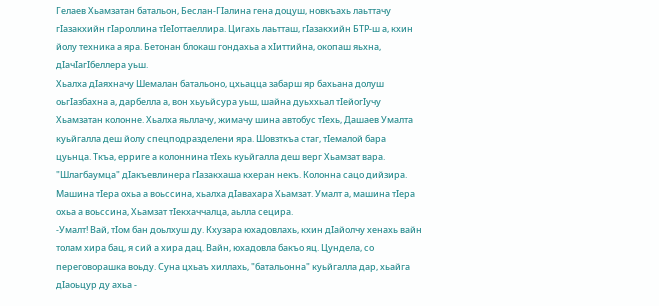Гелаев Хьамзатан батальон, Беслан-ГIалина гена доцуш, новкъахь лаьттачу гIазакхийн гIароллина тIеIоттаеллира. Цигахь лаьтташ, гIазакхийн БТР-ш а, кхин йолу техника а яра. Бетонан блокаш гондахьа а хIиттийна, окопаш яьхна, дIачIагIбеллера уьш.
Хьалха дIаяхначу Шемалан батальоно, цхьацца забарш яр бахьана долуш оьгIазбахна а, дарбелла а, вон хьуьйсура уьш, шайна дуьххьал тIейогIучу Хьамзатан колонне. Хьалха яьллачу, жимачу шина автобус тIехь, Дашаев Умалта куьйгалла деш йолу спецподразделени яра. Шовзткъа стаг, тIемалой бара цуьнца. Ткъа, ерриге а колоннина тIехь куьйгалла деш верг Хьамзат вара.
"Шлагбаумца" дIакъевлинера гIазакхаша кхеран некъ. Колонна сацо дийзира. Машина тIера охьа а воьссина, хьалха дIавахара Хьамзат. Умалт а, машина тIера охьа а воьссина, Хьамзат тIекхаччалца, аьлла сецира.
-Умалт! Вай, тIом бан доьлхуш ду. Кхузара юхадовлахь, кхин дIайолчу хенахь вайн толам хира бац, я сий а хира дац. Вайн, юхадовла бакъо яц. Цундела, со переговорашка воьду. Суна цхьаъ хиллахь, "батальонна" куьйгалла дар, хьайга дIаоьцур ду ахьа -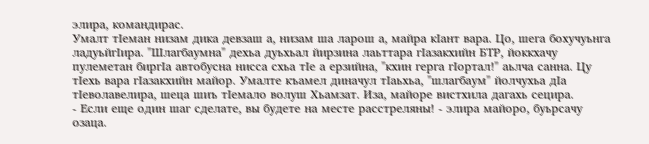элира, командирас.
Умалт тIеман низам дика девзаш а, низам ша ларош а, майра кIант вара. Цо, шега бохучуьнга ладуьйгIира. "Шлагбаумна" дехьа дуьхьал йирзина лаьттара гIазакхийн БТР, йоккхачу пулеметан биргIа автобусна нисса схьа тIе а ерзийна, "кхин герга гIортал!" аьлча санна. Цу тIехь вара гIазакхийн майор. Умалте къамел диначул тIаьхьа, "шлагбаум" йолчухьа дIа тIеволавелира, шеца шиъ тIемало волуш Хьамзат. Иза, майоре вистхила дагахь сецира.
- Если еще один шаг сделате, вы будете на месте расстреляны! - элира майоро, буьрсачу озаца.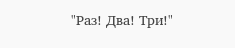"Раз! Два! Три!"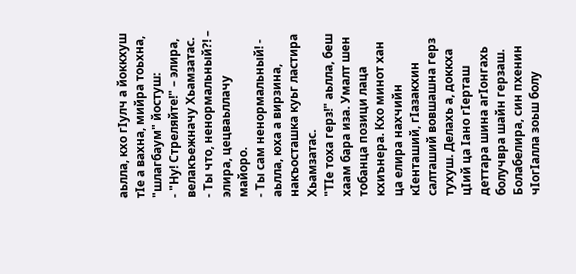аьлла, кхо гIулч а йоккхуш тIе а вахна, мийра тоьхна, "шлагбаум" йостуш:
- "Ну! Стреляйте!" – элира, велакъежначу Хьамзатас.
- Ты что, ненормальный?! – элира, цецваьллачу майоро.
- Ты сам ненормальный! - аьлла, юха а вирзина, накъосташка куьг ластира Хьамзатас.
"ТIе тоха герз!" аьлла, беш хаам бара иза. Умалт шен тобанца позици лаца кхиънера. Кхо минот хан ца елира нахчийн кIенташий, гIазакхин салташий вовшашна герз тухуш. Делахь а, доккха цIий ца Iано гIерташ деттара шина агIонгахь болучвра шайн герзаш. Болабелира, син пхенин чIогIалла зоьш болу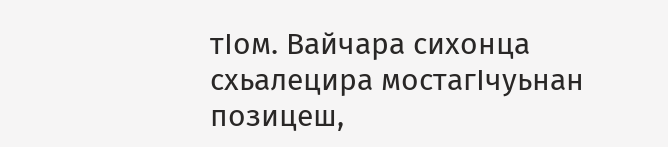тIом. Вайчара сихонца схьалецира мостагIчуьнан позицеш,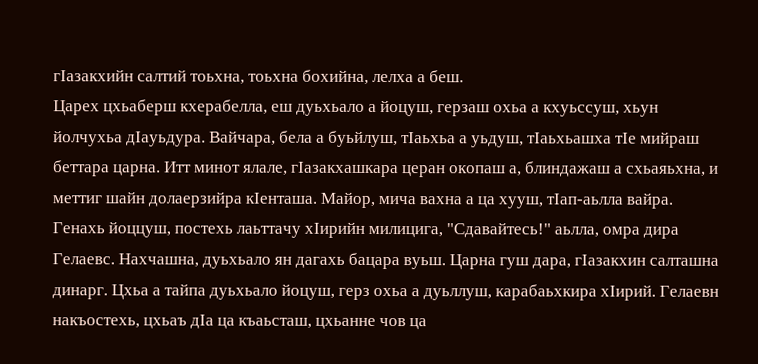гIазакхийн салтий тоьхна, тоьхна бохийна, лелха а беш.
Царех цхьаберш кхерабелла, еш дуьхьало а йоцуш, герзаш охьа а кхуьссуш, хьун йолчухьа дIауьдура. Вайчара, бела а буьйлуш, тIаьхьа а уьдуш, тIаьхьашха тIе мийраш беттара царна. Итт минот ялале, гIазакхашкара церан окопаш а, блиндажаш а схьаяьхна, и меттиг шайн долаерзийра кIенташа. Майор, мича вахна а ца хууш, тIап-аьлла вайра. Генахь йоццуш, постехь лаьттачу хIирийн милицига, "Сдавайтесь!" аьлла, омра дира Гелаевс. Нахчашна, дуьхьало ян дагахь бацара вуьш. Царна гуш дара, гIазакхин салташна динарг. Цхьа а тайпа дуьхьало йоцуш, герз охьа а дуьллуш, карабаьхкира хIирий. Гелаевн накъостехь, цхьаъ дIа ца къаьсташ, цхьанне чов ца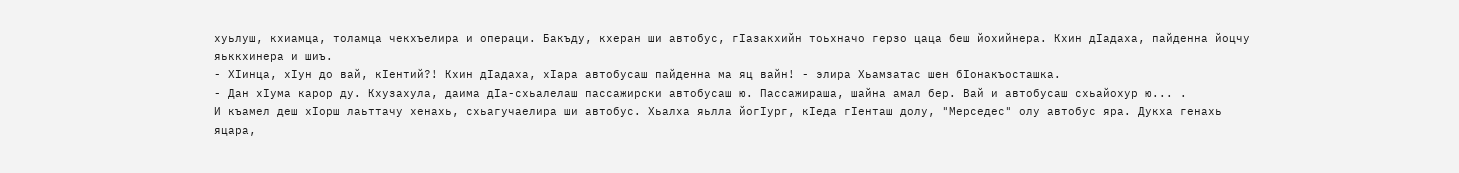хуьлуш, кхиамца, толамца чекхъелира и операци. Бакъду, кхеран ши автобус, гIазакхийн тоьхначо герзо цаца беш йохийнера. Кхин дIадаха, пайденна йоцчу яьккхинера и шиъ.
- ХIинца, хIун до вай, кIентий?! Кхин дIадаха, хIара автобусаш пайденна ма яц вайн! - элира Хьамзатас шен бIонакъосташка.
- Дан хIума карор ду. Кхузахула, даима дIа-схьалелаш пассажирски автобусаш ю. Пассажираша, шайна амал бер. Вай и автобусаш схьайохур ю... .
И къамел деш хIорш лаьттачу хенахь, схьагучаелира ши автобус. Хьалха яьлла йогIург, кIеда гIенташ долу, "Мерседес" олу автобус яра. Дукха генахь яцара,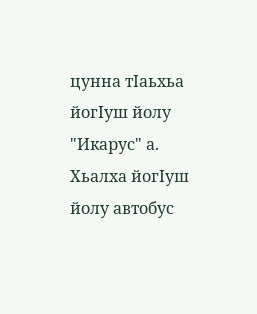цунна тIаьхьа йогIуш йолу "Икарус" а. Хьалха йогIуш йолу автобус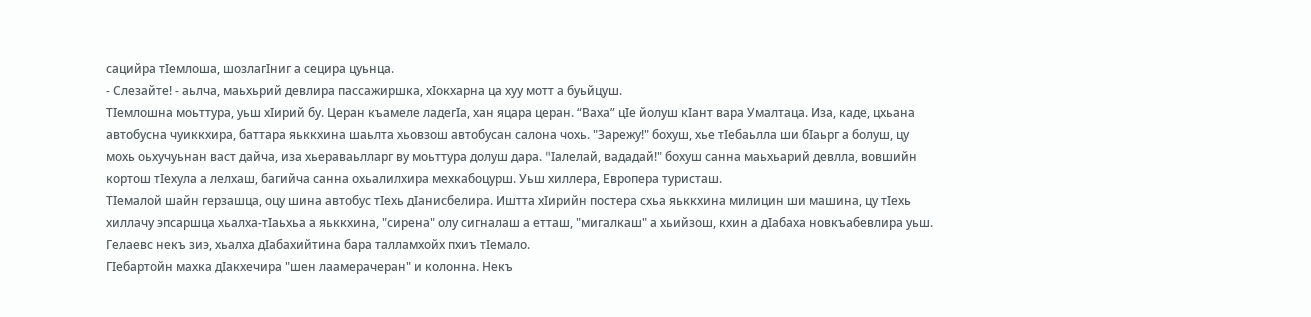сацийра тIемлоша, шозлагIниг а сецира цуьнца.
- Слезайте! - аьлча, маьхьрий девлира пассажиршка, хIокхарна ца хуу мотт а буьйцуш.
ТIемлошна моьттура, уьш хIирий бу. Церан къамеле ладегIа, хан яцара церан. “Ваха” цIе йолуш кIант вара Умалтаца. Иза, каде, цхьана автобусна чуиккхира, баттара яьккхина шаьлта хьовзош автобусан салона чохь. "Зарежу!" бохуш, хье тIебаьлла ши бIаьрг а болуш, цу мохь оьхучуьнан васт дайча, иза хьераваьлларг ву моьттура долуш дара. "Iалелай, вададай!" бохуш санна маьхьарий девлла, вовшийн кортош тIехула а лелхаш, багийча санна охьалилхира мехкабоцурш. Уьш хиллера, Европера туристаш.
ТIемалой шайн герзашца, оцу шина автобус тIехь дIанисбелира. Иштта хIирийн постера схьа яьккхина милицин ши машина, цу тIехь хиллачу эпсаршца хьалха-тIаьхьа а яьккхина, "сирена" олу сигналаш а етташ, "мигалкаш" а хьийзош, кхин а дIабаха новкъабевлира уьш. Гелаевс некъ зиэ, хьалха дIабахийтина бара талламхойх пхиъ тIемало.
ГIебартойн махка дIакхечира "шен лаамерачеран" и колонна. Некъ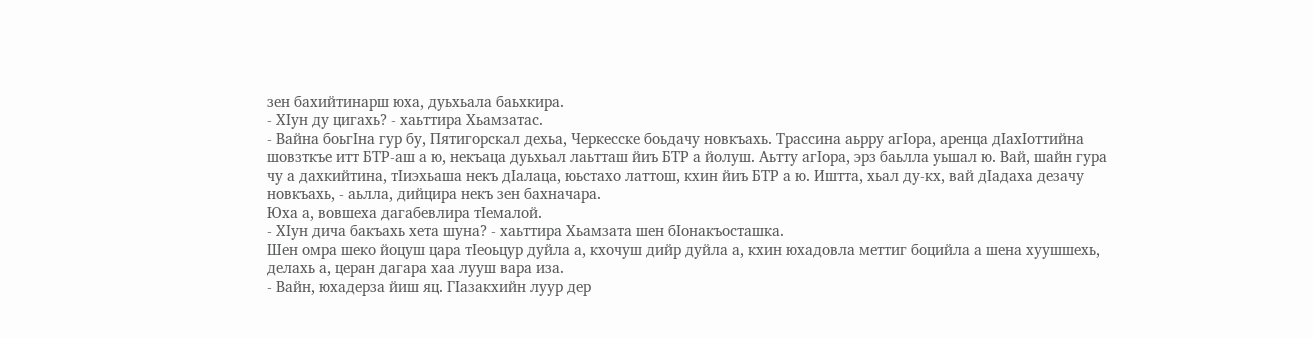зен бахийтинарш юха, дуьхьала баьхкира.
- ХIун ду цигахь? - хаьттира Хьамзатас.
- Вайна боьгIна гур бу, Пятигорскал дехьа, Черкесске боьдачу новкъахь. Трассина аьрру агIора, аренца дIахIоттийна шовзткъе итт БТР-аш а ю, некъаца дуьхьал лаьтташ йиъ БТР а йолуш. Аьтту агIора, эрз баьлла уьшал ю. Вай, шайн гура чу а дахкийтина, тIиэхьаша некъ дIалаца, юьстахо латтош, кхин йиъ БТР а ю. Иштта, хьал ду-кх, вай дIадаха дезачу новкъахь, - аьлла, дийцира некъ зен бахначара.
Юха а, вовшеха дагабевлира тIемалой.
- ХIун дича бакъахь хета шуна? - хаьттира Хьамзата шен бIонакъосташка.
Шен омра шеко йоцуш цара тIеоьцур дуйла а, кхочуш дийр дуйла а, кхин юхадовла меттиг боцийла а шена хуушшехь, делахь а, церан дагара хаа лууш вара иза.
- Вайн, юхадерза йиш яц. ГIазакхийн луур дер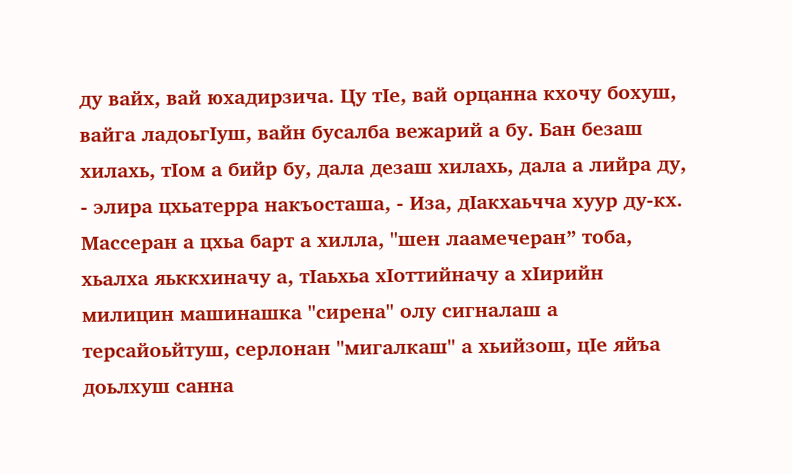ду вайх, вай юхадирзича. Цу тIе, вай орцанна кхочу бохуш, вайга ладоьгIуш, вайн бусалба вежарий а бу. Бан безаш хилахь, тIом а бийр бу, дала дезаш хилахь, дала а лийра ду, - элира цхьатерра накъосташа, - Иза, дIакхаьчча хуур ду-кх.
Массеран а цхьа барт а хилла, "шен лаамечеран” тоба, хьалха яьккхиначу а, тIаьхьа хIоттийначу а хIирийн милицин машинашка "сирена" олу сигналаш а терсайоьйтуш, серлонан "мигалкаш" а хьийзош, цIе яйъа доьлхуш санна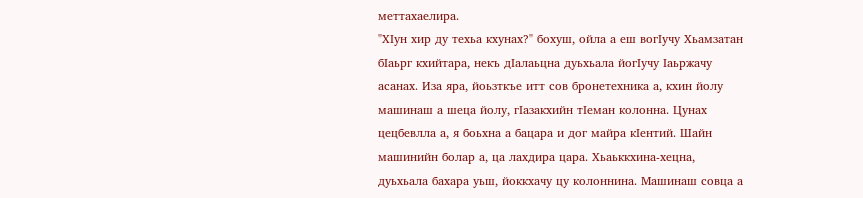меттахаелира.
"ХIун хир ду техьа кхунах?" бохуш, ойла а еш вогIучу Хьамзатан бIаьрг кхийтара, некъ дIалаьцна дуьхьала йогIучу Iаьржачу асанах. Иза яра, йоьзткъе итт сов бронетехника а, кхин йолу машинаш а шеца йолу, гIазакхийн тIеман колонна. Цунах цецбевлла а, я боьхна а бацара и дог майра кIентий. Шайн машинийн болар а, ца лахдира цара. Хьаьккхина-хецна, дуьхьала бахара уьш, йоккхачу цу колоннина. Машинаш совца а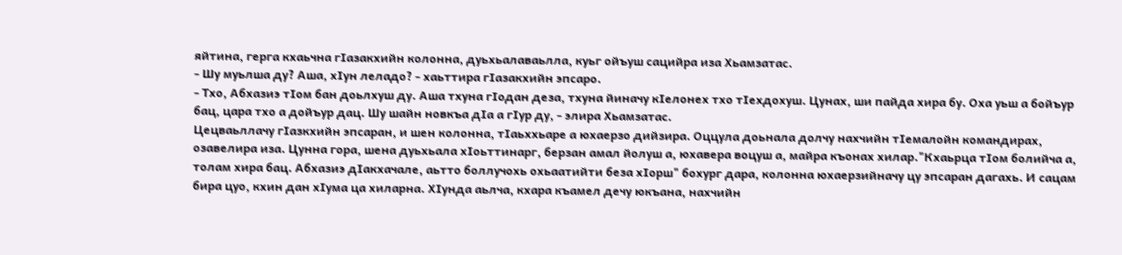яйтина, герга кхаьчна гIазакхийн колонна, дуьхьалаваьлла, куьг ойъуш сацийра иза Хьамзатас.
- Шу муьлша ду? Аша, хIун леладо? - хаьттира гIазакхийн эпсаро.
- Тхо, Абхазиэ тIом бан доьлхуш ду. Аша тхуна гIодан деза, тхуна йиначу кIелонех тхо тIехдохуш. Цунах, ши пайда хира бу. Оха уьш а бойъур бац, цара тхо а дойъур дац. Шу шайн новкъа дIа а гIур ду, - элира Хьамзатас.
Цецваьллачу гIазкхийн эпсаран, и шен колонна, тIаьххьаре а юхаерзо дийзира. Оццула доьнала долчу нахчийн тIемалойн командирах, озавелира иза. Цунна гора, шена дуьхьала хIоьттинарг, берзан амал йолуш а, юхавера воцуш а, майра къонах хилар."Кхаьрца тIом болийча а, толам хира бац. Абхазиэ дIакхачале, аьтто боллучохь охьаатийти беза хIорш" бохург дара, колонна юхаерзийначу цу эпсаран дагахь. И сацам бира цуо, кхин дан хIума ца хиларна. ХIунда аьлча, кхара къамел дечу юкъана, нахчийн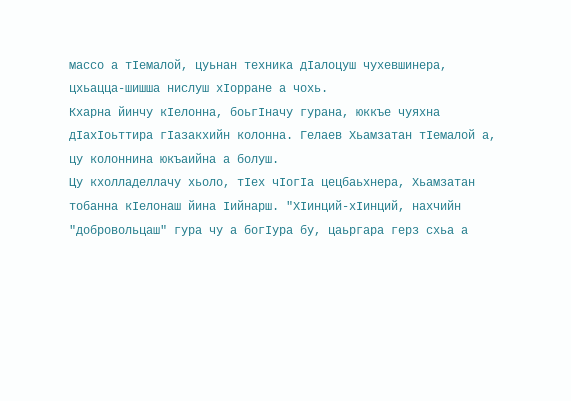массо а тIемалой, цуьнан техника дIалоцуш чухевшинера, цхьацца-шишша нислуш хIорране а чохь.
Кхарна йинчу кIелонна, боьгIначу гурана, юккъе чуяхна дIахIоьттира гIазакхийн колонна. Гелаев Хьамзатан тIемалой а, цу колоннина юкъаийна а болуш.
Цу кхолладеллачу хьоло, тIех чIогIа цецбаьхнера, Хьамзатан тобанна кIелонаш йина Iийнарш. "ХIинций-хIинций, нахчийн "добровольцаш" гура чу а богIура бу, цаьргара герз схьа а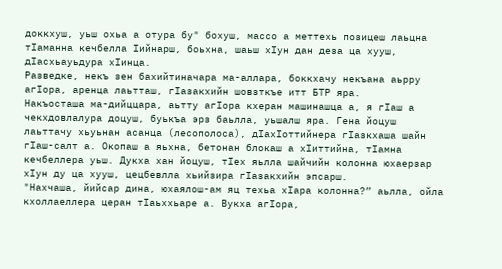доккхуш, уьш охьа а отура бу" бохуш, массо а меттехь позицеш лаьцна тIаманна кечбелла Iийнарш, боьхна, шаьш хIун дан деза ца хууш, дIасхьауьдура хIинца.
Разведке, некъ зен бахийтиначара ма-аллара, боккхачу некъана аьрру агIора, аренца лаьтташ, гIазакхийн шовзткъе итт БТР яра.
Накъосташа ма-дийццара, аьтту агIора кхеран машинашца а, я гIаш а чекхдовлалура доцуш, буькъа эрз баьлла, уьшалш яра. Гена йоцуш лаьттачу хьуьнан асанца (лесополоса), дIахIоттийнера гIазкхаша шайн гIаш-салт а. Окопаш а яьхна, бетонан блокаш а хIиттийна, тIамна кечбеллера уьш. Дукха хан йоцуш, тIех яьлла шайчийн колонна юхаерзар хIун ду ца хууш, цецбевлла хьийзира гIазакхийн эпсарш.
"Нахчаша, йийсар дина, юхаялош-ам яц техьа хIара колонна?” аьлла, ойла кхоллаеллера церан тIаьххьаре а. Вукха агIора,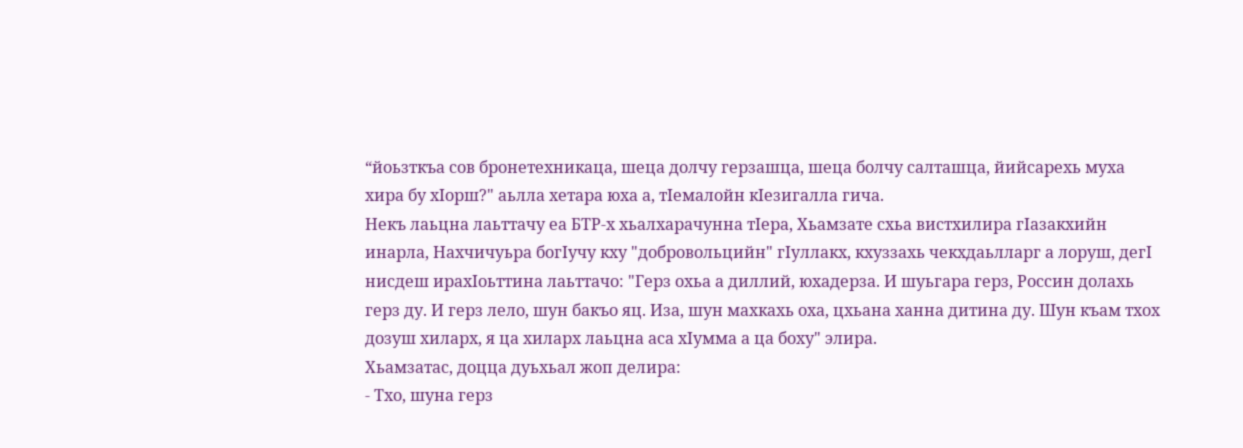“йоьзткъа сов бронетехникаца, шеца долчу герзашца, шеца болчу салташца, йийсарехь муха хира бу хIорш?" аьлла хетара юха а, тIемалойн кIезигалла гича.
Некъ лаьцна лаьттачу еа БТР-х хьалхарачунна тIера, Хьамзате схьа вистхилира гIазакхийн инарла, Нахчичуьра богIучу кху "добровольцийн" гIуллакх, кхуззахь чекхдаьлларг а лоруш, дегI нисдеш ирахIоьттина лаьттачо: "Герз охьа а диллий, юхадерза. И шуьгара герз, Россин долахь герз ду. И герз лело, шун бакъо яц. Иза, шун махкахь оха, цхьана ханна дитина ду. Шун къам тхох дозуш хиларх, я ца хиларх лаьцна аса хIумма а ца боху" элира.
Хьамзатас, доцца дуьхьал жоп делира:
- Тхо, шуна герз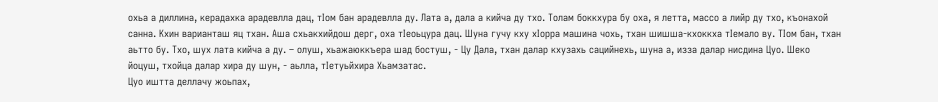охьа а диллина, керадахка арадевлла дац, тIом бан арадевлла ду. Лата а, дала а кийча ду тхо. Толам боккхура бу оха, я летта, массо а лийр ду тхо, къонахой санна. Кхин варианташ яц тхан. Аша схьакхийдош дерг, оха тIеоьцура дац. Шуна гучу кху хIорра машина чохь, тхан шишша-кхоккха тIемало ву. ТIом бан, тхан аьтто бу. Тхо, шух лата кийча а ду. – олуш, хьажаюккъера шад бостуш, - Цу Дала, тхан далар кхузахь сацийнехь, шуна а, изза далар нисдина Цуо. Шеко йоцуш, тхойца далар хира ду шун, - аьлла, тIетуьйхира Хьамзатас.
Цуо иштта деллачу жоьпах,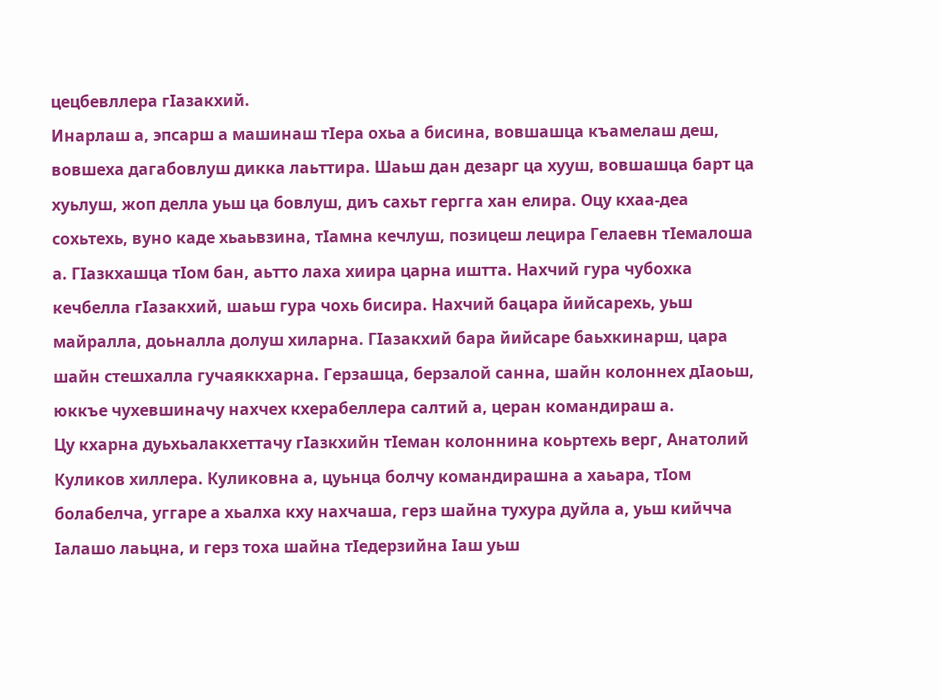цецбевллера гIазакхий.
Инарлаш а, эпсарш а машинаш тIера охьа а бисина, вовшашца къамелаш деш, вовшеха дагабовлуш дикка лаьттира. Шаьш дан дезарг ца хууш, вовшашца барт ца хуьлуш, жоп делла уьш ца бовлуш, диъ сахьт гергга хан елира. Оцу кхаа-деа сохьтехь, вуно каде хьаьвзина, тIамна кечлуш, позицеш лецира Гелаевн тIемалоша а. ГIазкхашца тIом бан, аьтто лаха хиира царна иштта. Нахчий гура чубохка кечбелла гIазакхий, шаьш гура чохь бисира. Нахчий бацара йийсарехь, уьш майралла, доьналла долуш хиларна. ГIазакхий бара йийсаре баьхкинарш, цара шайн стешхалла гучаяккхарна. Герзашца, берзалой санна, шайн колоннех дIаоьш, юккъе чухевшиначу нахчех кхерабеллера салтий а, церан командираш а.
Цу кхарна дуьхьалакхеттачу гIазкхийн тIеман колоннина коьртехь верг, Анатолий Куликов хиллера. Куликовна а, цуьнца болчу командирашна а хаьара, тIом болабелча, уггаре а хьалха кху нахчаша, герз шайна тухура дуйла а, уьш кийчча Iалашо лаьцна, и герз тоха шайна тIедерзийна Iаш уьш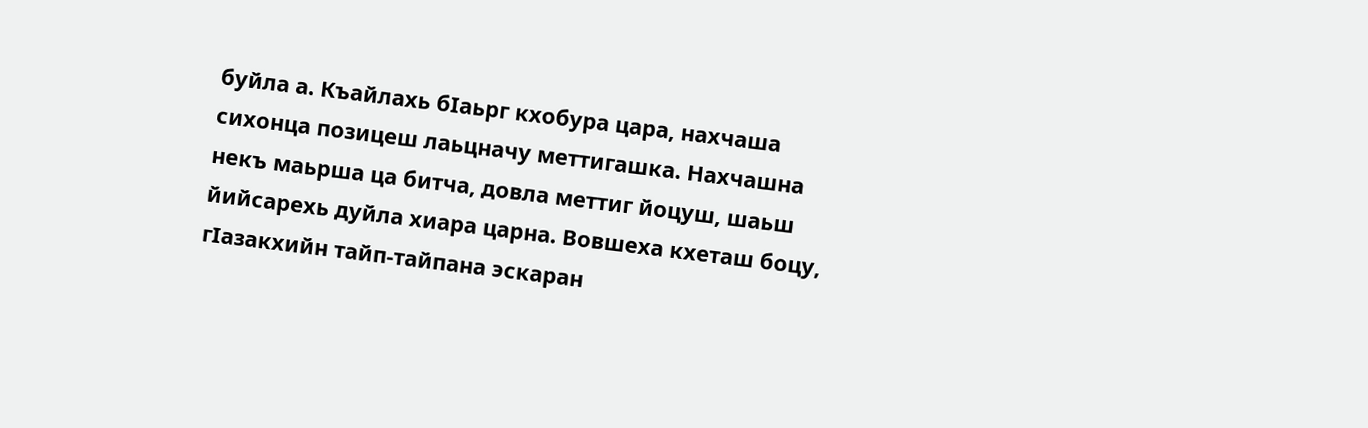буйла а. Къайлахь бIаьрг кхобура цара, нахчаша сихонца позицеш лаьцначу меттигашка. Нахчашна некъ маьрша ца битча, довла меттиг йоцуш, шаьш йийсарехь дуйла хиара царна. Вовшеха кхеташ боцу, гIазакхийн тайп-тайпана эскаран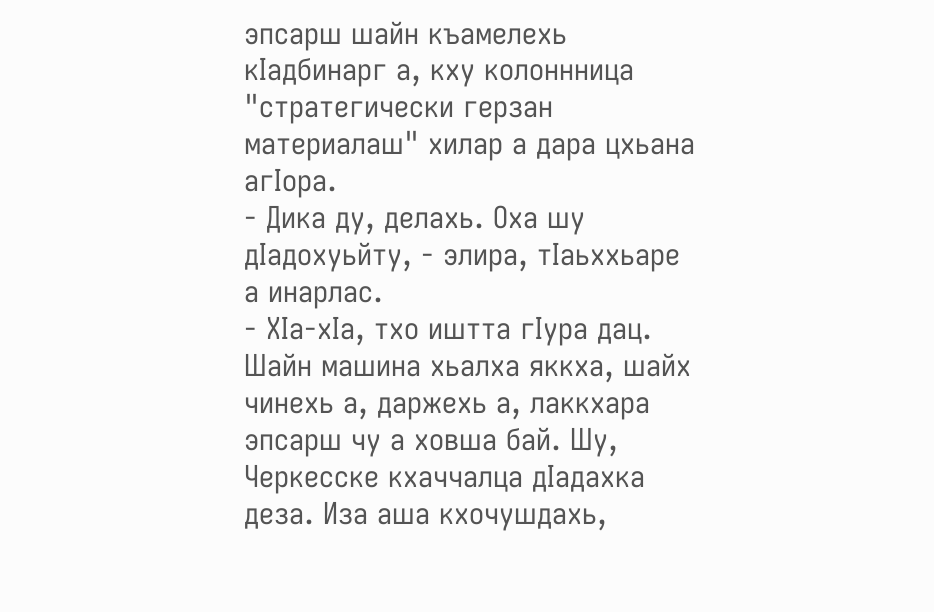эпсарш шайн къамелехь кIадбинарг а, кху колоннница "стратегически герзан материалаш" хилар а дара цхьана агIора.
- Дика ду, делахь. Оха шу дIадохуьйту, - элира, тIаьххьаре а инарлас.
- ХIа-хIа, тхо иштта гIура дац. Шайн машина хьалха яккха, шайх чинехь а, даржехь а, лаккхара эпсарш чу а ховша бай. Шу, Черкесске кхаччалца дIадахка деза. Иза аша кхочушдахь,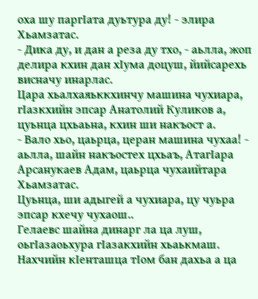оха шу паргIата дуьтура ду! - элира Хьамзатас.
- Дика ду, и дан а реза ду тхо, - аьлла, жоп делира кхин дан хIума доцуш, йийсарехь висначу инарлас.
Цара хьалхаяьккхинчу машина чухиара, гIазкхийн эпсар Анатолий Куликов а, цуьнца цхьаьна, кхин ши накъост а.
- Вало хьо, цаьрца, церан машина чухаа! - аьлла, шайн накъостех цхьаъ, АтагIара Арсанукаев Адам, цаьрца чухаийтара Хьамзатас.
Цуьнца, ши адыгей а чухиара, цу чуьра эпсар кхечу чухаош..
Гелаевс шайна динарг ла ца луш, оьгIазаоьхура гIазакхийн хьаькмаш. Нахчийн кIенташца тIом бан дахьа а ца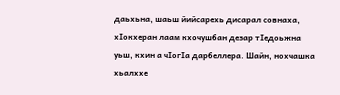даьхьна, шаьш йийсарехь дисарал совнаха, хIокхеран лаам кхочушбан дезар тIедоьжна уьш, кхин а чIогIа дарбеллера. Шайн, нохчашка хьалххе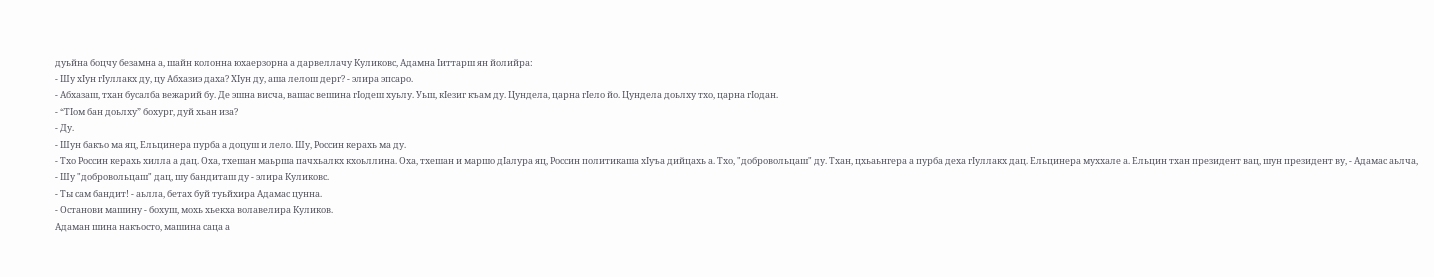дуьйна боцчу безамна а, шайн колонна юхаерзорна а дарвеллачу Куликовс, Адамна Iиттарш ян йолийра:
- Шу хIун гIуллакх ду, цу Абхазиэ даха? ХIун ду, аша лелош дерг? - элира эпсаро.
- Абхазаш, тхан бусалба вежарий бу. Де эшна висча, вашас вешина гIодеш хуьлу. Уьш, кIезиг къам ду. Цундела, царна гIело йо. Цундела доьлху тхо, царна гIодан.
- “ТIом бан доьлху” бохург, дуй хьан иза?
- Ду.
- Шун бакъо ма яц, Ельцинера пурба а доцуш и лело. Шу, Россин керахь ма ду.
- Тхо Россин керахь хилла а дац. Оха, тхешан маьрша пачхьалкх кхоьллина. Оха, тхешан и маршо дIалура яц, Россин политикаша хIуъа дийцахь а. Тхо, "добровольцаш" ду. Тхан, цхьаьнгера а пурба деха гIуллакх дац. Ельцинера муххале а. Ельцин тхан президент вац, шун президент ву, - Адамас аьлча,
- Шу "добровольцаш" дац, шу бандиташ ду - элира Куликовс.
- Ты сам бандит! - аьлла, бетах буй туьйхира Адамас цунна.
- Останови машину - бохуш, мохь хьекха волавелира Куликов.
Адаман шина накъосто, машина саца а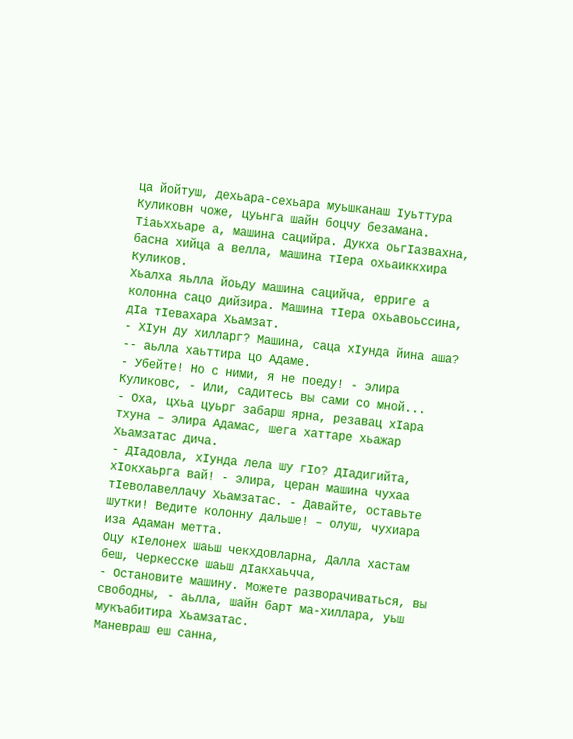ца йойтуш, дехьара-сехьара муьшканаш Iуьттура Куликовн чоже, цуьнга шайн боцчу безамана.
Тiаьххьаре а, машина сацийра. Дукха оьгIазвахна, басна хийца а велла, машина тIера охьаиккхира Куликов.
Хьалха яьлла йоьду машина сацийча, ерриге а колонна сацо дийзира. Машина тIера охьавоьссина, дIа тIевахара Хьамзат.
- ХIун ду хилларг? Машина, саца хIунда йина аша? -- аьлла хаьттира цо Адаме.
- Убейте! Но с ними, я не поеду! - элира Куликовс, - Или, садитесь вы сами со мной...
- Оха, цхьа цуьрг забарш ярна, резавац хIара тхуна – элира Адамас, шега хаттаре хьажар Хьамзатас дича.
- ДIадовла, хIунда лела шу гIо? ДIадигийта, хIокхаьрга вай! - элира, церан машина чухаа тIеволавеллачу Хьамзатас. - Давайте, оставьте шутки! Ведите колонну дальше! – олуш, чухиара иза Адаман метта.
Оцу кIелонех шаьш чекхдовларна, Далла хастам беш, Черкесске шаьш дIакхаьчча,
- Остановите машину. Можете разворачиваться, вы свободны, - аьлла, шайн барт ма-хиллара, уьш мукъабитира Хьамзатас.
Маневраш еш санна,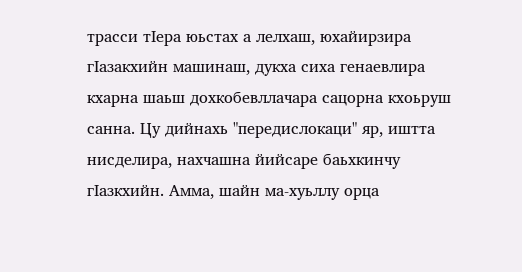трасси тIера юьстах а лелхаш, юхайирзира гIазакхийн машинаш, дукха сиха генаевлира кхарна шаьш дохкобевллачара сацорна кхоьруш санна. Цу дийнахь "передислокаци" яр, иштта нисделира, нахчашна йийсаре баьхкинчу гIазкхийн. Амма, шайн ма-хуьллу орца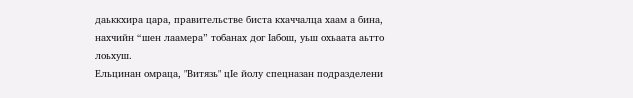даьккхира цара, правительстве биста кхаччалца хаам а бина, нахчийн “шен лаамера” тобанах дог Iабош, уьш охьаата аьтто лоьхуш.
Ельцинан омраца, "Витязь" цIе йолу спецназан подразделени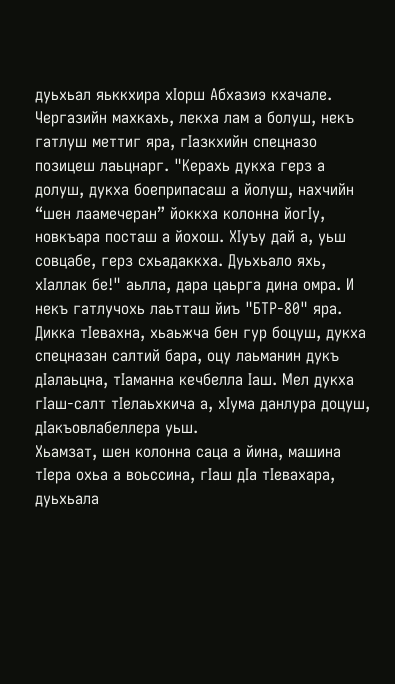дуьхьал яьккхира хIорш Абхазиэ кхачале. Чергазийн махкахь, лекха лам а болуш, некъ гатлуш меттиг яра, гIазкхийн спецназо позицеш лаьцнарг. "Керахь дукха герз а долуш, дукха боеприпасаш а йолуш, нахчийн “шен лаамечеран” йоккха колонна йогIу, новкъара посташ а йохош. ХIуъу дай а, уьш совцабе, герз схьадаккха. Дуьхьало яхь, хIаллак бе!" аьлла, дара цаьрга дина омра. И некъ гатлучохь лаьтташ йиъ "БТР-80" яра. Дикка тIевахна, хьаьжча бен гур боцуш, дукха спецназан салтий бара, оцу лаьманин дукъ дIалаьцна, тIаманна кечбелла Iаш. Мел дукха гIаш-салт тIелаьхкича а, хIума данлура доцуш, дIакъовлабеллера уьш.
Хьамзат, шен колонна саца а йина, машина тIера охьа а воьссина, гIаш дIа тIевахара, дуьхьала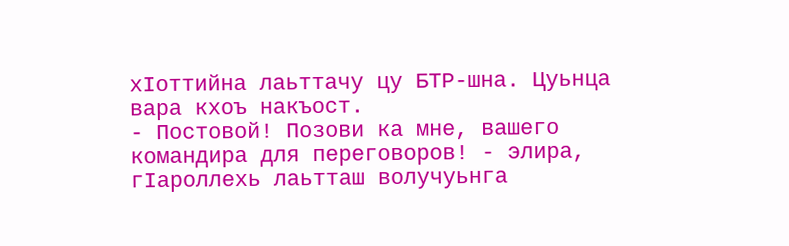хIоттийна лаьттачу цу БТР-шна. Цуьнца вара кхоъ накъост.
- Постовой! Позови ка мне, вашего командира для переговоров! - элира, гIароллехь лаьтташ волучуьнга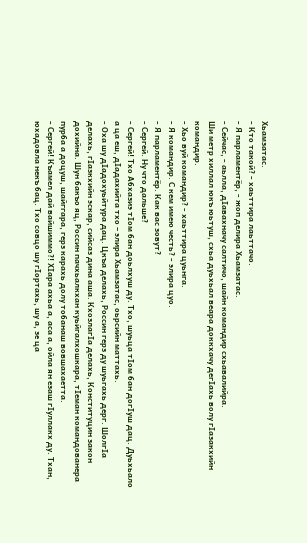Хьамзатас.
- Кто такой? - хаьттира лаьттачо.
- Я парламентёр, - жоп делира Хьамзатас.
- Сейчас, - аьлла, дIавахначу салтичо, шайн командир схьавалийра.
Ши метр хиллал юкъ юьтуш, схьа дуьхьал веара доккхачу дегIахь волу гIазакхийн командир.
- Хьо вуй командир? - хаьттира цуьнга.
- Я командир. С кем имею честь? - элира цуо.
- Я парламентёр. Как вас зовут?
- Сергей. Ну что дальше?
- Сергей! Тхо Абхазиэ тIом бан доьлхуш ду. Тхо, шуьца тIом бан догIуш дац. Дуьхьало а ца еш, дIадахийта тхо – элира Хьамзатас, оьрсийн маттахь.
- Оха шу дIадохуьйтура дац. Цкъа делахь, Россин герз ду шуьгахь дерг. ШолгIа делахь, гIазкхийн эскар, сийсаз дина аша. КхозлагIа делахь, Конституцин закон дохийна. Шун бакъо яц, Россин пачхьалкхан куьйгалхошкара, тIеман командованера пурба а доцуш, шайггара, герз карахь долу тобанаш вовшахаетта.
- Сергей! Къамел дай вайшиммо?! ХIара ахьа а, аса а, ойла ян езаш гIуллакх ду. Тхан, юхадовла некъ бац. Тхо совцо шу гIортахь, шу а, зе ца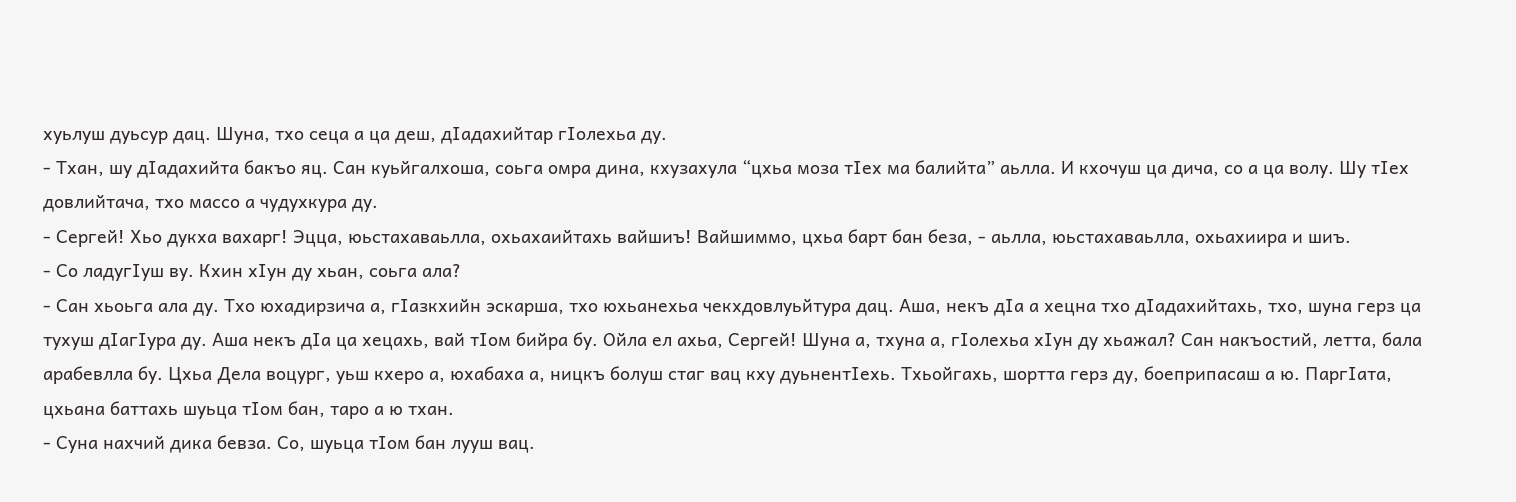хуьлуш дуьсур дац. Шуна, тхо сеца а ца деш, дIадахийтар гIолехьа ду.
- Тхан, шу дIадахийта бакъо яц. Сан куьйгалхоша, соьга омра дина, кхузахула “цхьа моза тIех ма балийта” аьлла. И кхочуш ца дича, со а ца волу. Шу тIех довлийтача, тхо массо а чудухкура ду.
- Сергей! Хьо дукха вахарг! Эцца, юьстахаваьлла, охьахаийтахь вайшиъ! Вайшиммо, цхьа барт бан беза, - аьлла, юьстахаваьлла, охьахиира и шиъ.
- Со ладугIуш ву. Кхин хIун ду хьан, соьга ала?
- Сан хьоьга ала ду. Тхо юхадирзича а, гIазкхийн эскарша, тхо юхьанехьа чекхдовлуьйтура дац. Аша, некъ дIа а хецна тхо дIадахийтахь, тхо, шуна герз ца тухуш дIагIура ду. Аша некъ дIа ца хецахь, вай тIом бийра бу. Ойла ел ахьа, Сергей! Шуна а, тхуна а, гIолехьа хIун ду хьажал? Сан накъостий, летта, бала арабевлла бу. Цхьа Дела воцург, уьш кхеро а, юхабаха а, ницкъ болуш стаг вац кху дуьнентIехь. Тхьойгахь, шортта герз ду, боеприпасаш а ю. ПаргIата, цхьана баттахь шуьца тIом бан, таро а ю тхан.
- Суна нахчий дика бевза. Со, шуьца тIом бан лууш вац.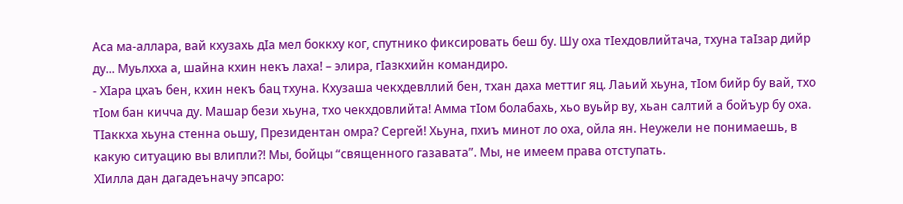Аса ма-аллара, вай кхузахь дIа мел боккху ког, спутнико фиксировать беш бу. Шу оха тIехдовлийтача, тхуна таIзар дийр ду... Муьлхха а, шайна кхин некъ лаха! – элира, гIазкхийн командиро.
- ХIара цхаъ бен, кхин некъ бац тхуна. Кхузаша чекхдевллий бен, тхан даха меттиг яц. Лаьий хьуна, тIом бийр бу вай, тхо тIом бан кичча ду. Машар бези хьуна, тхо чекхдовлийта! Амма тIом болабахь, хьо вуьйр ву, хьан салтий а бойъур бу оха. ТIаккха хьуна стенна оьшу, Президентан омра? Сергей! Хьуна, пхиъ минот ло оха, ойла ян. Неужели не понимаешь, в какую ситуацию вы влипли?! Мы, бойцы “священного газавата”. Мы, не имеем права отступать.
ХIилла дан дагадеъначу эпсаро: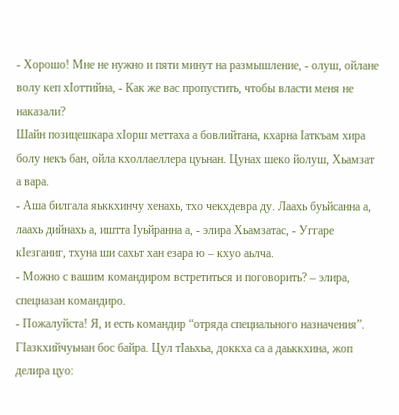- Хорошо! Мне не нужно и пяти минут на размышление, - олуш, ойлане волу кеп хIоттийна, - Как же вас пропустить, чтобы власти меня не наказали?
Шайн позицешкара хIорш меттаха а бовлийтана, кхарна Iаткъам хира болу некъ бан, ойла кхоллаеллера цуьнан. Цунах шеко йолуш, Хьамзат а вара.
- Аша билгала яьккхинчу хенахь, тхо чекхдевра ду. Лаахь буьйсанна а, лаахь дийнахь а, иштта Iуьйранна а, - элира Хьамзатас, - Уггаре кIезганиг, тхуна ши сахьт хан езара ю – кхуо аьлча.
- Можно с вашим командиром встретиться и поговорить? – элира, спецназан командиро.
- Пожалуйста! Я, и есть командир “отряда специального назначения”.
ГIазкхийчуьнан бос байра. Цул тIаьхьа, доккха са а даьккхина, жоп делира цуо: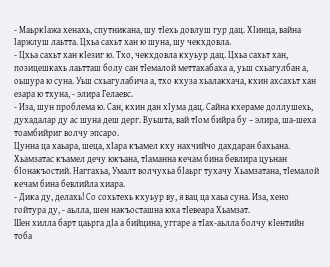- МаьркIажа хенахь, спутникана, шу тIехь довлуш гур дац. ХIинца, вайна Iаржлуш лаьтта. Цхьа сахьт хан ю шуна, шу чекхдовла.
- Цхьа сахьт хан кIезиг ю. Тхо, чекхдовла кхуьур дац. Цхьа сахьт хан, позицешкахь лаьтташ болу сан тIемалой меттахабаха а, уьш схьагулбан а, оьшура ю суна. Уьш схьагулабича а, тхо кхуза хьалакхача, кхин ахсахьт хан езара ю тхуна, - элира Гелаевс.
- Иза, шун проблема ю. Сан, кхин дан хIума дац. Сайна кхераме доллушехь, духадалар ду ас шуна деш дерг. Вуьшта, вай тIом бийра бу – элира, ша-шеха тоамбийриг волчу эпсаро.
Цунна ца хаьара, шеца, хIара къамел кху нахчийчо дахдаран бахьана. Хьамзатас къамел дечу юкъана, тIаманна кечам бина бевлира цуьнан бIонакъостий. Наггахьа, Умалт волчухьа бIаьрг тухачу Хьамзатана, тIемалой кечам бина бевлийла хиара.
- Дика ду, делахь! Со сохьтехь кхуьур ву, я вац ца хаьа суна. Иза, хено гойтура ду, - аьлла, шен накъосташна юха тIевеара Хьамзат.
Шен хилла барт цаьрга дIа а бийцина, уггаре а тIах-аьлла болчу кIентийн тоба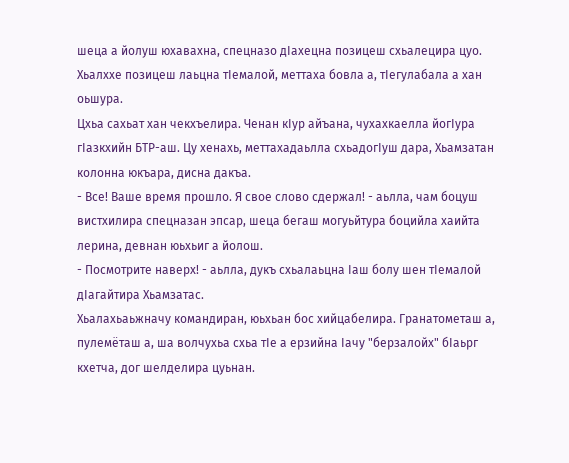шеца а йолуш юхавахна, спецназо дIахецна позицеш схьалецира цуо. Хьалххе позицеш лаьцна тIемалой, меттаха бовла а, тIегулабала а хан оьшура.
Цхьа сахьат хан чекхъелира. Ченан кIур айъана, чухахкаелла йогIура гIазкхийн БТР-аш. Цу хенахь, меттахадаьлла схьадогIуш дара, Хьамзатан колонна юкъара, дисна дакъа.
- Все! Ваше время прошло. Я свое слово сдержал! - аьлла, чам боцуш вистхилира спецназан эпсар, шеца бегаш могуьйтура боцийла хаийта лерина, девнан юьхьиг а йолош.
- Посмотрите наверх! - аьлла, дукъ схьалаьцна Iаш болу шен тIемалой дIагайтира Хьамзатас.
Хьалахьаьжначу командиран, юьхьан бос хийцабелира. Гранатометаш а, пулемёташ а, ша волчухьа схьа тIе а ерзийна Iачу "берзалойх" бIаьрг кхетча, дог шелделира цуьнан.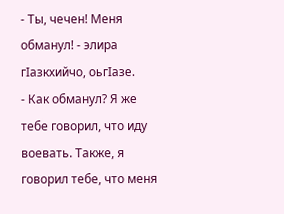- Ты, чечен! Меня обманул! - элира гIазкхийчо, оьгIазе.
- Как обманул? Я же тебе говорил, что иду воевать. Также, я говорил тебе, что меня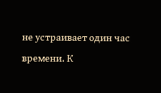не устраивает один час времени. К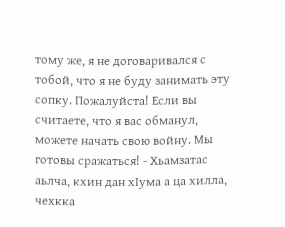тому же, я не договаривался с тобой, что я не буду занимать эту сопку. Пожалуйста! Если вы считаете, что я вас обманул, можете начать свою войну. Мы готовы сражаться! - Хьамзатас аьлча, кхин дан хIума а ца хилла, чехкка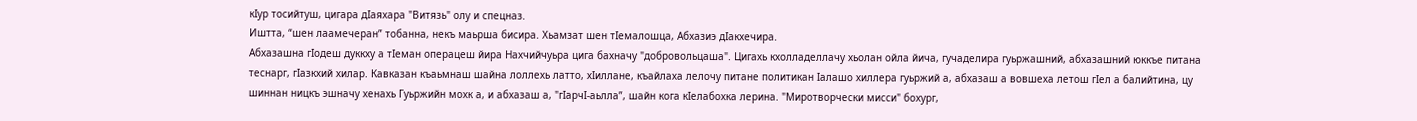кIур тосийтуш, цигара дIаяхара "Витязь" олу и спецназ.
Иштта, “шен лаамечеран” тобанна, некъ маьрша бисира. Хьамзат шен тIемалошца, Абхазиэ дIакхечира.
Абхазашна гIодеш дуккху а тIеман операцеш йира Нахчийчуьра цига бахначу "добровольцаша". Цигахь кхолладеллачу хьолан ойла йича, гучаделира гуьржашний, абхазашний юккъе питана теснарг, гIазкхий хилар. Кавказан къаьмнаш шайна лоллехь латто, хIиллане, къайлаха лелочу питане политикан Iалашо хиллера гуьржий а, абхазаш а вовшеха летош гIел а балийтина, цу шиннан ницкъ эшначу хенахь Гуьржийн мохк а, и абхазаш а, "гIарчI-аьлла”, шайн кога кIелабохка лерина. "Миротворчески мисси" бохург,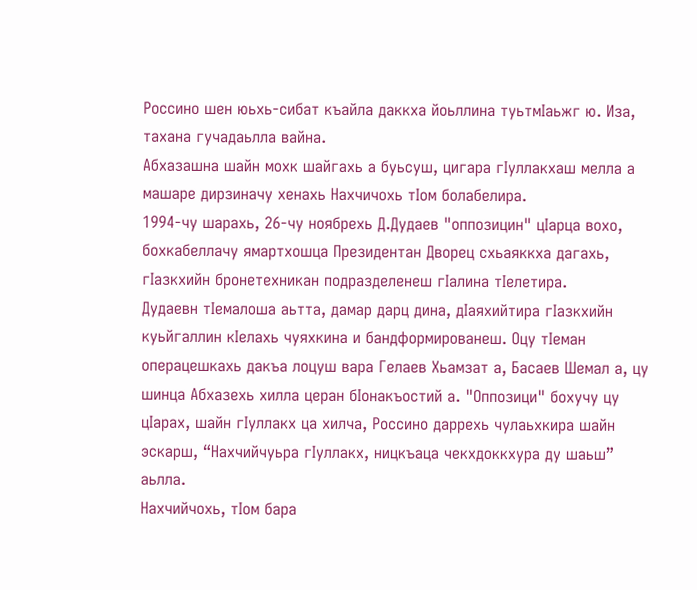Россино шен юьхь-сибат къайла даккха йоьллина туьтмIаьжг ю. Иза, тахана гучадаьлла вайна.
Абхазашна шайн мохк шайгахь а буьсуш, цигара гIуллакхаш мелла а машаре дирзиначу хенахь Нахчичохь тIом болабелира.
1994-чу шарахь, 26-чу ноябрехь Д.Дудаев "оппозицин" цIарца вохо, бохкабеллачу ямартхошца Президентан Дворец схьаяккха дагахь, гIазкхийн бронетехникан подразделенеш гIалина тIелетира.
Дудаевн тIемалоша аьтта, дамар дарц дина, дIаяхийтира гIазкхийн куьйгаллин кIелахь чуяхкина и бандформированеш. Оцу тIеман операцешкахь дакъа лоцуш вара Гелаев Хьамзат а, Басаев Шемал а, цу шинца Абхазехь хилла церан бIонакъостий а. "Оппозици" бохучу цу цIарах, шайн гIуллакх ца хилча, Россино даррехь чулаьхкира шайн эскарш, “Нахчийчуьра гIуллакх, ницкъаца чекхдоккхура ду шаьш” аьлла.
Нахчийчохь, тIом бара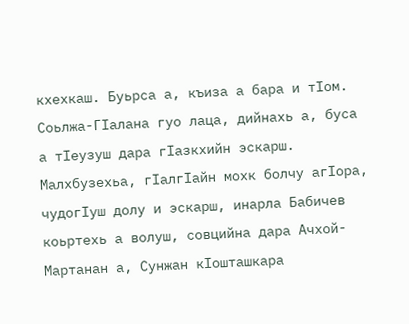кхехкаш. Буьрса а, къиза а бара и тIом.
Соьлжа-ГIалана гуо лаца, дийнахь а, буса а тIеузуш дара гIазкхийн эскарш. Малхбузехьа, гIалгIайн мохк болчу агIора, чудогIуш долу и эскарш, инарла Бабичев коьртехь а волуш, совцийна дара Ачхой-Мартанан а, Сунжан кIошташкара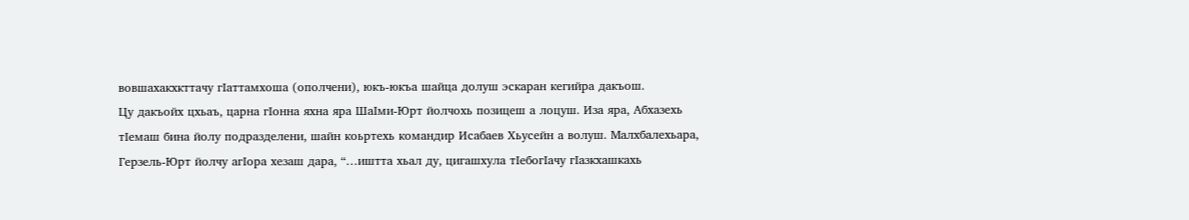вовшахакхкттачу гIаттамхоша (ополчени), юкъ-юкъа шайца долуш эскаран кегийра дакъош.
Цу дакъойх цхьаъ, царна гIонна яхна яра ШаIми-Юрт йолчохь позицеш а лоцуш. Иза яра, Абхазехь тIемаш бина йолу подразделени, шайн коьртехь командир Исабаев Хьусейн а волуш. Малхбалехьара, Герзель-Юрт йолчу агIора хезаш дара, “…иштта хьал ду, цигашхула тIебогIачу гIазкхашкахь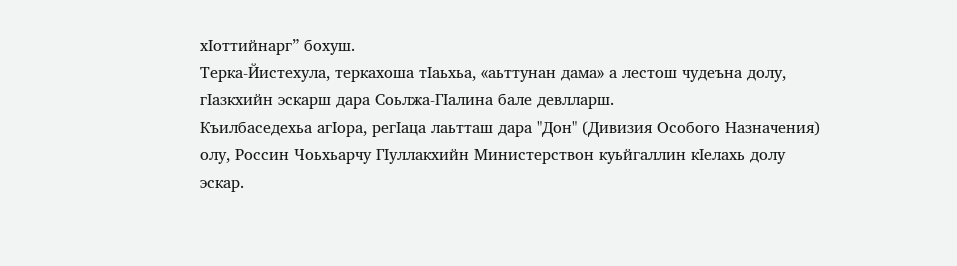хIоттийнарг” бохуш.
Терка-Йистехула, теркахоша тIаьхьа, «аьттунан дама» а лестош чудеъна долу, гIазкхийн эскарш дара Соьлжа-ГIалина бале девлларш.
Къилбаседехьа агIора, регIаца лаьтташ дара "Дон" (Дивизия Особого Назначения) олу, Россин Чоьхьарчу ГIуллакхийн Министерствон куьйгаллин кIелахь долу эскар.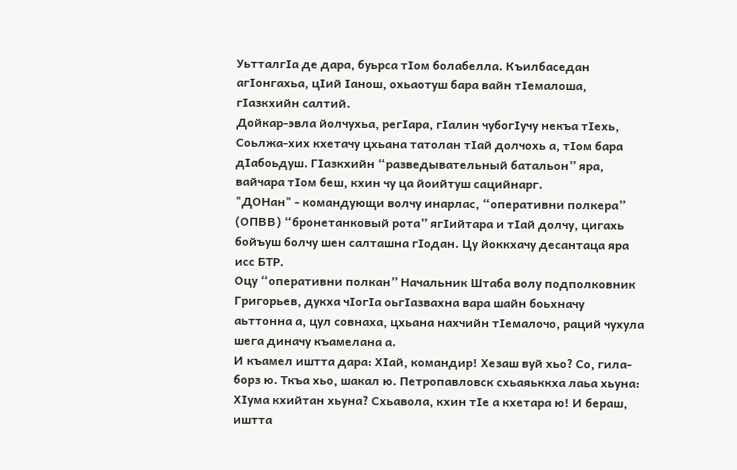УьтталгIа де дара, буьрса тIом болабелла. Къилбаседан агIонгахьа, цIий Iанош, охьаотуш бара вайн тIемалоша, гIазкхийн салтий.
Дойкар-эвла йолчухьа, регIара, гIалин чубогIучу некъа тIехь, Соьлжа-хих кхетачу цхьана татолан тIай долчохь а, тIом бара дIабоьдуш. ГIазкхийн “разведывательный батальон” яра, вайчара тIом беш, кхин чу ца йоийтуш сацийнарг.
"ДОНан" - командующи волчу инарлас, “оперативни полкера” (ОПВВ) “бронетанковый рота” ягIийтара и тIай долчу, цигахь бойъуш болчу шен салташна гIодан. Цу йоккхачу десантаца яра исс БТР.
Оцу “оперативни полкан” Начальник Штаба волу подполковник Григорьев, дукха чIогIа оьгIазвахна вара шайн боьхначу аьттонна а, цул совнаха, цхьана нахчийн тIемалочо, раций чухула шега диначу къамелана а.
И къамел иштта дара: ХIай, командир! Хезаш вуй хьо? Со, гила-борз ю. Ткъа хьо, шакал ю. Петропавловск схьаяьккха лаьа хьуна: ХIума кхийтан хьуна? Схьавола, кхин тIе а кхетара ю! И бераш, иштта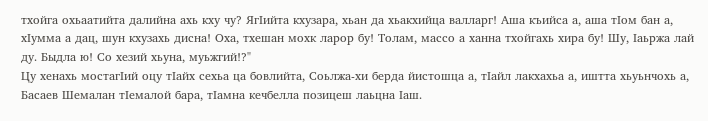тхойга охьаатийта далийна ахь кху чу? ЯгIийта кхузара, хьан да хьакхийца валларг! Аша къийса а, аша тIом бан а, хIумма а дац, шун кхузахь дисна! Оха, тхешан мохк ларор бу! Толам, массо а ханна тхойгахь хира бу! Шу, Iаьржа лай ду. Быдла ю! Со хезий хьуна, муьжгий!?"
Цу хенахь мостагIий оцу тIайх сехьа ца бовлийта, Соьлжа-хи берда йистошца а, тIайл лакхахьа а, иштта хьуьнчохь а, Басаев Шемалан тIемалой бара, тIамна кечбелла позицеш лаьцна Iаш.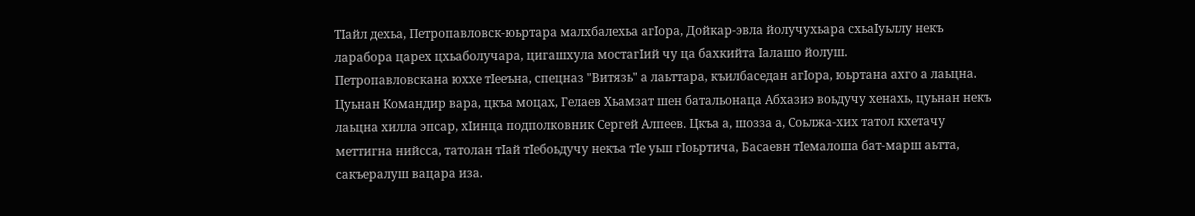ТIайл дехьа, Петропавловск-юьртара малхбалехьа агIора, Дойкар-эвла йолучухьара схьаIуьллу некъ ларабора царех цхьаболучара, цигашхула мостагIий чу ца бахкийта Iалашо йолуш.
Петропавловскана юххе тIееъна, спецназ "Витязь" а лаьттара, къилбаседан агIора, юьртана ахго а лаьцна. Цуьнан Командир вара, цкъа моцах, Гелаев Хьамзат шен батальонаца Абхазиэ воьдучу хенахь, цуьнан некъ лаьцна хилла эпсар, хIинца подполковник Сергей Алпеев. Цкъа а, шозза а, Соьлжа-хих татол кхетачу меттигна нийсса, татолан тIай тIебоьдучу некъа тIе уьш гIоьртича, Басаевн тIемалоша бат-марш аьтта, сакъералуш вацара иза.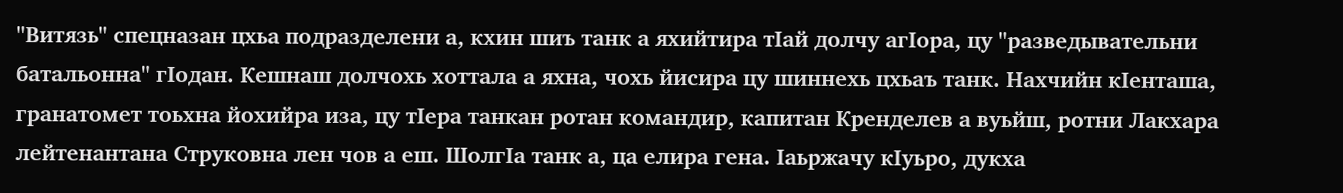"Витязь" спецназан цхьа подразделени а, кхин шиъ танк а яхийтира тIай долчу агIора, цу "разведывательни батальонна" гIодан. Кешнаш долчохь хоттала а яхна, чохь йисира цу шиннехь цхьаъ танк. Нахчийн кIенташа, гранатомет тоьхна йохийра иза, цу тIера танкан ротан командир, капитан Кренделев а вуьйш, ротни Лакхара лейтенантана Струковна лен чов а еш. ШолгIа танк а, ца елира гена. Iаьржачу кIуьро, дукха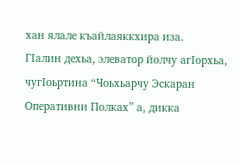хан ялале къайлаяккхира иза.
ГIалин дехьа, элеватор йолчу агIорхьа, чугIоьртина “Чоьхьарчу Эскаран Оперативни Полках” а, дикка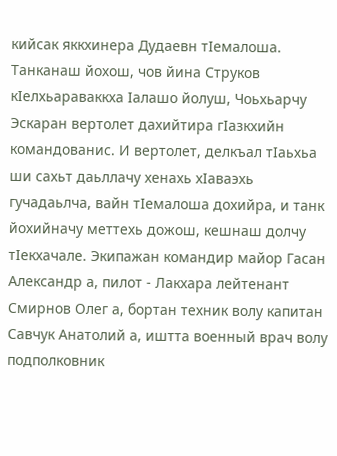кийсак яккхинера Дудаевн тIемалоша. Танканаш йохош, чов йина Струков кIелхьараваккха Iалашо йолуш, Чоьхьарчу Эскаран вертолет дахийтира гIазкхийн командованис. И вертолет, делкъал тIаьхьа ши сахьт даьллачу хенахь хIаваэхь гучадаьлча, вайн тIемалоша дохийра, и танк йохийначу меттехь дожош, кешнаш долчу тIекхачале. Экипажан командир майор Гасан Александр а, пилот - Лакхара лейтенант Смирнов Олег а, бортан техник волу капитан Савчук Анатолий а, иштта военный врач волу подполковник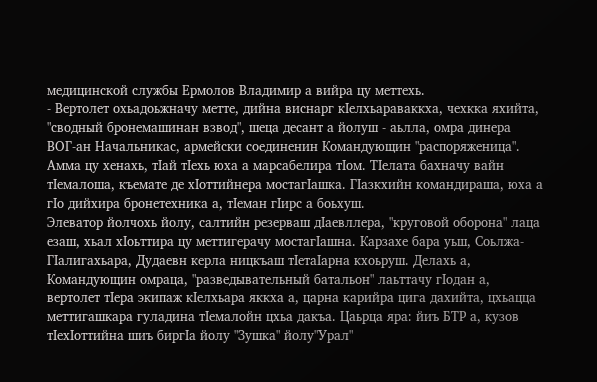медицинской службы Ермолов Владимир а вийра цу меттехь.
- Вертолет охьадоьжначу метте, дийна виснарг кIелхьараваккха, чехкка яхийта, "сводный бронемашинан взвод", шеца десант а йолуш - аьлла, омра динера ВОГ-ан Начальникас, армейски соединенин Командующин "распоряженица". Амма цу хенахь, тIай тIехь юха а марсабелира тIом. ТIелата бахначу вайн тIемалоша, къемате де хIоттийнера мостагIашка. ГIазкхийн командираша, юха а гIо дийхира бронетехника а, тIеман гIирс а боьхуш.
Элеватор йолчохь йолу, салтийн резерваш дIаевллера, "круговой оборона" лаца езаш, хьал хIоьттира цу меттигерачу мостагIашна. Карзахе бара уьш, Соьлжа-ГIалигахьара, Дудаевн керла ницкъаш тIетаIарна кхоьруш. Делахь а, Командующин омраца, "разведывательный батальон" лаьттачу гIодан а, вертолет тIера экипаж кIелхьара яккха а, царна карийра цига дахийта, цхьацца меттигашкара гуладина тIемалойн цхьа дакъа. Цаьрца яра: йиъ БТР а, кузов тIехIоттийна шиъ биргIа йолу "Зушка" йолу"Урал"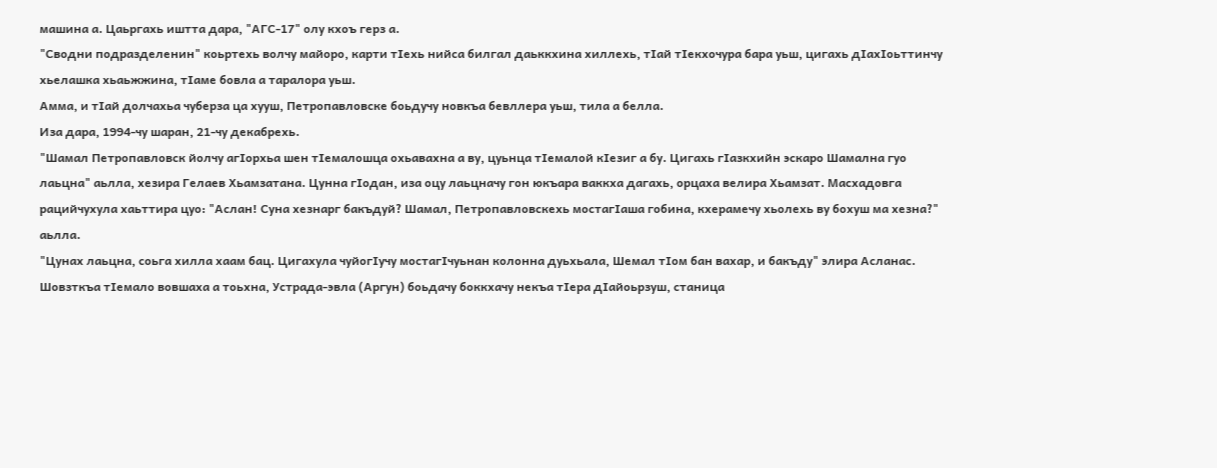машина а. Цаьргахь иштта дара, "АГС-17" олу кхоъ герз а.
"Сводни подразделенин" коьртехь волчу майоро, карти тIехь нийса билгал даьккхина хиллехь, тIай тIекхочура бара уьш, цигахь дIахIоьттинчу хьелашка хьаьжжина, тIаме бовла а таралора уьш.
Амма, и тIай долчахьа чуберза ца хууш, Петропавловске боьдучу новкъа бевллера уьш, тила а белла.
Иза дара, 1994-чу шаран, 21-чу декабрехь.
"Шамал Петропавловск йолчу агIорхьа шен тIемалошца охьавахна а ву, цуьнца тIемалой кIезиг а бу. Цигахь гIазкхийн эскаро Шамална гуо лаьцна" аьлла, хезира Гелаев Хьамзатана. Цунна гIодан, иза оцу лаьцначу гон юкъара ваккха дагахь, орцаха велира Хьамзат. Масхадовга рацийчухула хаьттира цуо: "Аслан! Суна хезнарг бакъдуй? Шамал, Петропавловскехь мостагIаша гобина, кхерамечу хьолехь ву бохуш ма хезна?" аьлла.
"Цунах лаьцна, соьга хилла хаам бац. Цигахула чуйогIучу мостагIчуьнан колонна дуьхьала, Шемал тIом бан вахар, и бакъду" элира Асланас.
Шовзткъа тIемало вовшаха а тоьхна, Устрада-эвла (Аргун) боьдачу боккхачу некъа тIера дIайоьрзуш, станица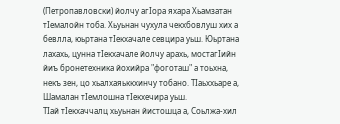(Петропавловски) йолчу агIора яхара Хьамзатан тIемалойн тоба. Хьуьнан чухула чекхбовлуш хих а бевлла, юьртана тIекхачале севцира уьш. Юьртана лахахь, цунна тIекхачале йолчу арахь, мостагIийн йиъ бронетехника йохийра "фоготаш" а тоьхна, некъ зен, цо хьалхаяьккхинчу тобано. ТIаьххьаре а, Шамалан тIемлошна тIекхечира уьш.
ТIай тIекхаччалц хьуьнан йистошца а, Соьлжа-хил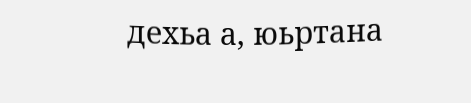дехьа а, юьртана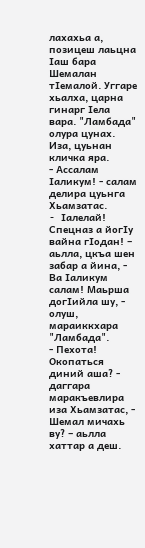лахахьа а, позицеш лаьцна Iаш бара Шемалан тIемалой. Уггаре хьалха, царна гинарг Iела вара. "Ламбада" олура цунах. Иза, цуьнан кличка яра.
- Ассалам Iаликум! - салам делира цуьнга Хьамзатас.
- Iалелай! Спецназ а йогIу вайна гIодан! – аьлла, цкъа шен забар а йина, - Ва Iаликум салам! Маьрша догIийла шу, - олуш, мараиккхара "Ламбада".
- Пехота! Окопаться диний аша? - даггара маракъевлира иза Хьамзатас, - Шемал мичахь ву? – аьлла хаттар а деш.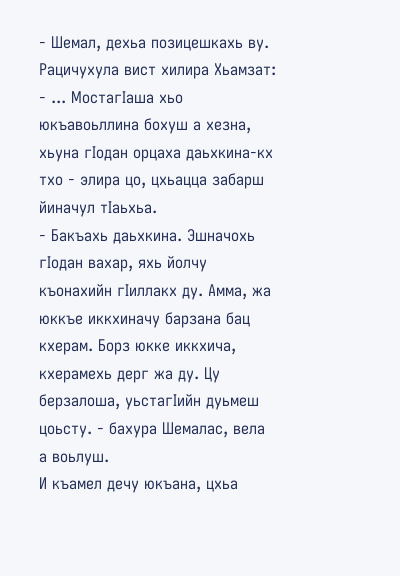- Шемал, дехьа позицешкахь ву.
Рацичухула вист хилира Хьамзат:
- ... МостагIаша хьо юкъавоьллина бохуш а хезна, хьуна гIодан орцаха даьхкина-кх тхо - элира цо, цхьацца забарш йиначул тIаьхьа.
- Бакъахь даьхкина. Эшначохь гIодан вахар, яхь йолчу къонахийн гIиллакх ду. Амма, жа юккъе иккхиначу барзана бац кхерам. Борз юкке иккхича, кхерамехь дерг жа ду. Цу берзалоша, уьстагIийн дуьмеш цоьсту. - бахура Шемалас, вела а воьлуш.
И къамел дечу юкъана, цхьа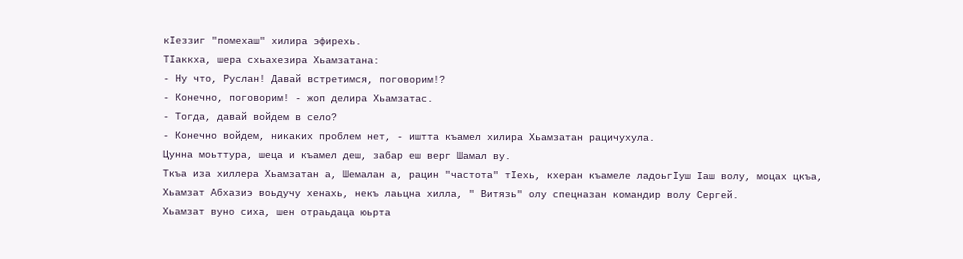кIеззиг "помехаш" хилира эфирехь.
ТIаккха, шера схьахезира Хьамзатана:
- Ну что, Руслан! Давай встретимся, поговорим!?
- Конечно, поговорим! - жоп делира Хьамзатас.
- Тогда, давай войдем в село?
- Конечно войдем, никаких проблем нет, - иштта къамел хилира Хьамзатан рацичухула.
Цунна моьттура, шеца и къамел деш, забар еш верг Шамал ву.
Ткъа иза хиллера Хьамзатан а, Шемалан а, рацин "частота" тIехь, кхеран къамеле ладоьгIуш Iаш волу, моцах цкъа, Хьамзат Абхазиэ воьдучу хенахь, некъ лаьцна хилла, " Витязь" олу спецназан командир волу Сергей.
Хьамзат вуно сиха, шен отраьдаца юьрта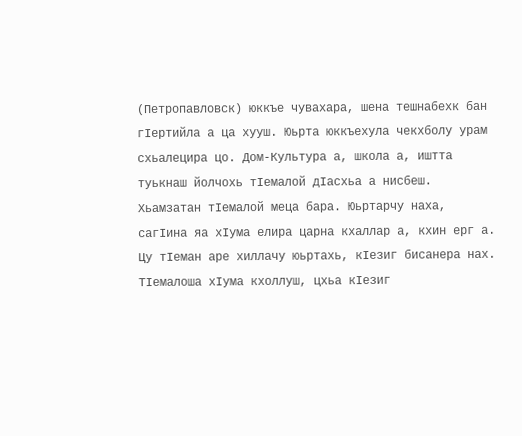(Петропавловск) юккъе чувахара, шена тешнабехк бан гIертийла а ца хууш. Юьрта юккъехула чекхболу урам схьалецира цо. Дом-Культура а, школа а, иштта туькнаш йолчохь тIемалой дIасхьа а нисбеш. Хьамзатан тIемалой меца бара. Юьртарчу наха, сагIина яа хIума елира царна кхаллар а, кхин ерг а. Цу тIеман аре хиллачу юьртахь, кIезиг бисанера нах.
ТIемалоша хIума кхоллуш, цхьа кIезиг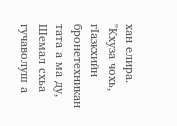хан елира.
"Кхуза чохь, гIазкхийн бронетехникан тата а ма ду, Шемал схьа гучаволуш а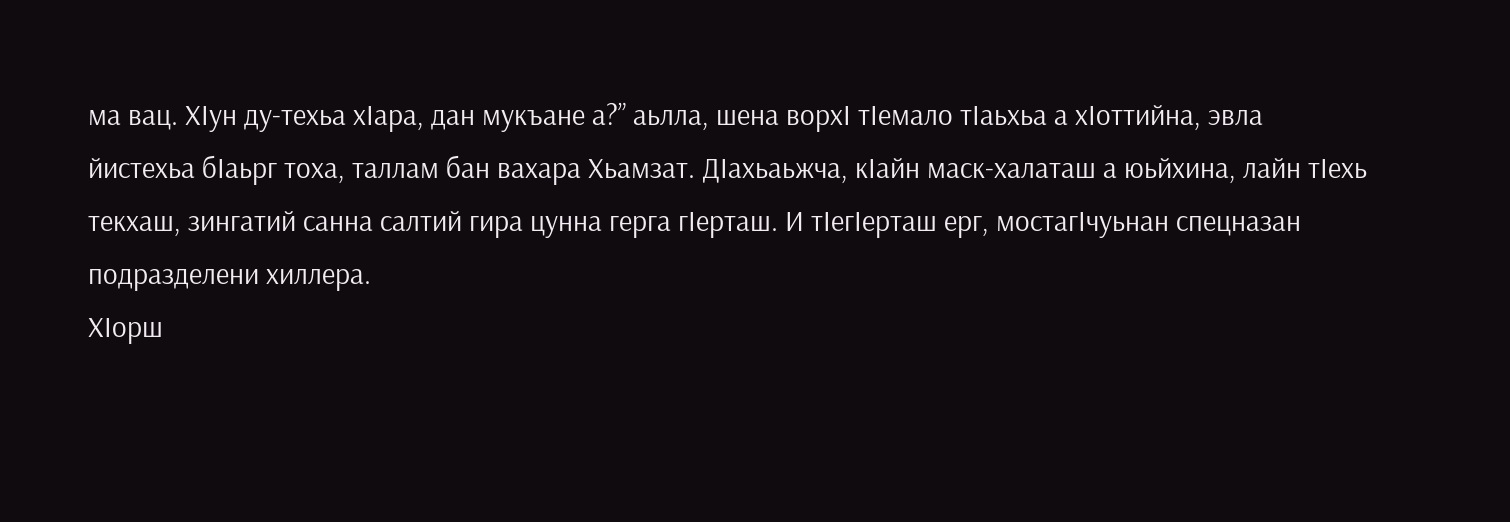ма вац. ХIун ду-техьа хIара, дан мукъане а?” аьлла, шена ворхI тIемало тIаьхьа а хIоттийна, эвла йистехьа бIаьрг тоха, таллам бан вахара Хьамзат. ДIахьаьжча, кIайн маск-халаташ а юьйхина, лайн тIехь текхаш, зингатий санна салтий гира цунна герга гIерташ. И тIегIерташ ерг, мостагIчуьнан спецназан подразделени хиллера.
ХIорш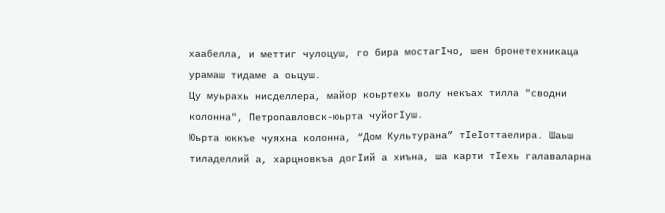хаабелла, и меттиг чулоцуш, го бира мостагIчо, шен бронетехникаца урамаш тидаме а оьцуш.
Цу муьрахь нисделлера, майор коьртехь волу некъах тилла "сводни колонна", Петропавловск-юьрта чуйогIуш.
Юьрта юккъе чуяхна колонна, “Дом Культурана” тIеIоттаелира. Шаьш тиладеллий а, харцновкъа догIий а хиъна, ша карти тIехь галаваларна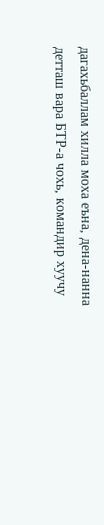дагахьбаллам хилла моха еъна, дена-нанна детташ вара БТР-а чохь, командир хуучу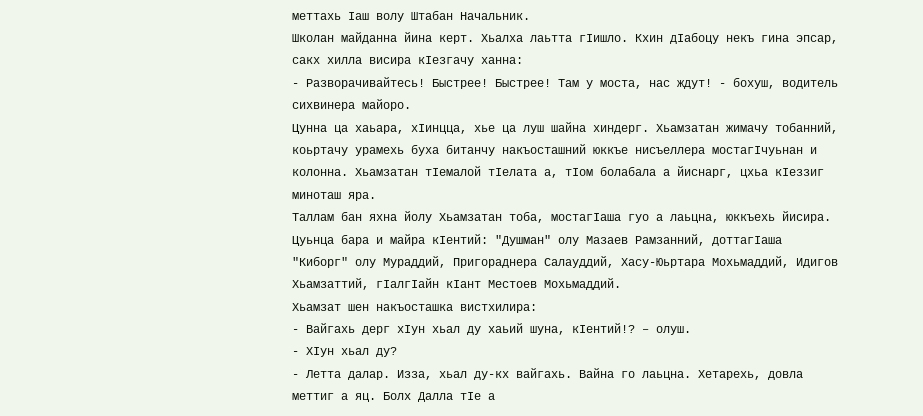меттахь Iаш волу Штабан Начальник.
Школан майданна йина керт. Хьалха лаьтта гIишло. Кхин дIабоцу некъ гина эпсар, сакх хилла висира кIезгачу ханна:
- Разворачивайтесь! Быстрее! Быстрее! Там у моста, нас ждут! - бохуш, водитель сихвинера майоро.
Цунна ца хаьара, хIинцца, хье ца луш шайна хиндерг. Хьамзатан жимачу тобанний, коьртачу урамехь буха битанчу накъосташний юккъе нисъеллера мостагIчуьнан и колонна. Хьамзатан тIемалой тIелата а, тIом болабала а йиснарг, цхьа кIеззиг миноташ яра.
Таллам бан яхна йолу Хьамзатан тоба, мостагIаша гуо а лаьцна, юккъехь йисира. Цуьнца бара и майра кIентий: "Душман" олу Мазаев Рамзанний, доттагIаша "Киборг" олу Мураддий, Пригораднера Салауддий, Хасу-Юьртара Мохьмаддий, Идигов Хьамзаттий, гIалгIайн кIант Местоев Мохьмаддий.
Хьамзат шен накъосташка вистхилира:
- Вайгахь дерг хIун хьал ду хаьий шуна, кIентий!? – олуш.
- ХIун хьал ду?
- Летта далар. Изза, хьал ду-кх вайгахь. Вайна го лаьцна. Хетарехь, довла меттиг а яц. Болх Далла тIе а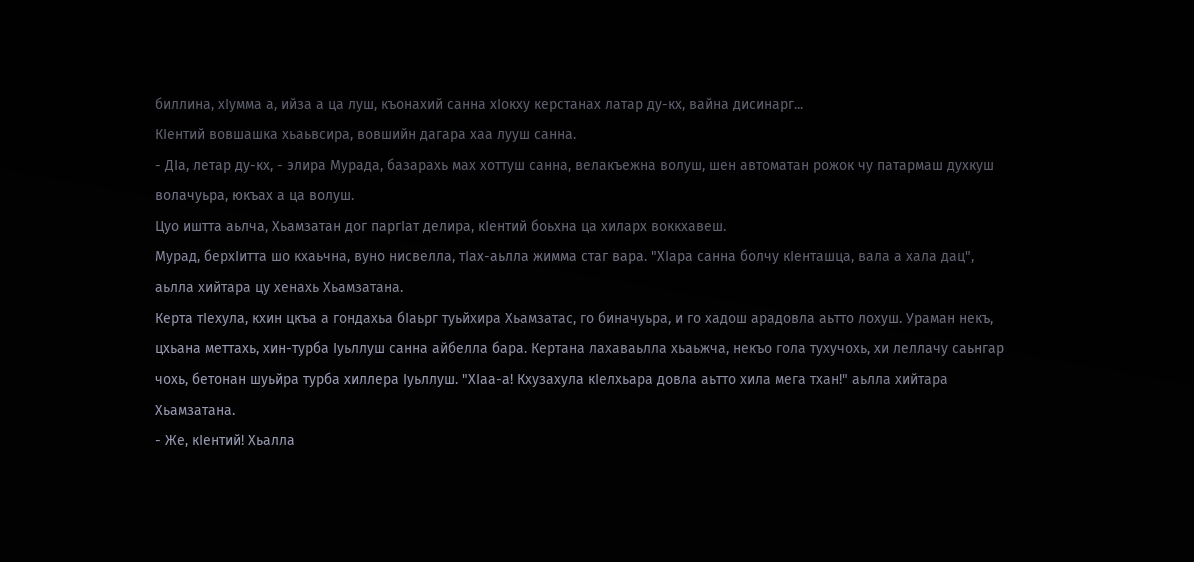биллина, хIумма а, ийза а ца луш, къонахий санна хIокху керстанах латар ду-кх, вайна дисинарг...
КIентий вовшашка хьаьвсира, вовшийн дагара хаа лууш санна.
- ДIа, летар ду-кх, - элира Мурада, базарахь мах хоттуш санна, велакъежна волуш, шен автоматан рожок чу патармаш духкуш волачуьра, юкъах а ца волуш.
Цуо иштта аьлча, Хьамзатан дог паргIат делира, кIентий боьхна ца хиларх воккхавеш.
Мурад, берхIитта шо кхаьчна, вуно нисвелла, тIах-аьлла жимма стаг вара. "ХIара санна болчу кIенташца, вала а хала дац", аьлла хийтара цу хенахь Хьамзатана.
Керта тIехула, кхин цкъа а гондахьа бIаьрг туьйхира Хьамзатас, го биначуьра, и го хадош арадовла аьтто лохуш. Ураман некъ, цхьана меттахь, хин-турба Iуьллуш санна айбелла бара. Кертана лахаваьлла хьаьжча, некъо гола тухучохь, хи леллачу саьнгар чохь, бетонан шуьйра турба хиллера Iуьллуш. "ХIаа-а! Кхузахула кIелхьара довла аьтто хила мега тхан!" аьлла хийтара Хьамзатана.
- Же, кIентий! Хьалла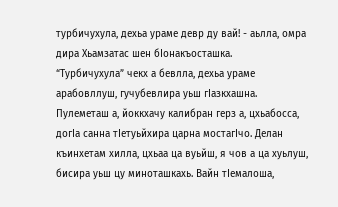турбичухула, дехьа ураме девр ду вай! - аьлла, омра дира Хьамзатас шен бIонакъосташка.
“Турбичухула” чекх а бевлла, дехьа ураме арабовллуш, гучубевлира уьш гIазкхашна. Пулеметаш а, йоккхачу калибран герз а, цхьабосса, догIа санна тIетуьйхира царна мостагIчо. Делан къинхетам хилла, цхьаа ца вуьйш, я чов а ца хуьлуш, бисира уьш цу миноташкахь. Вайн тIемалоша,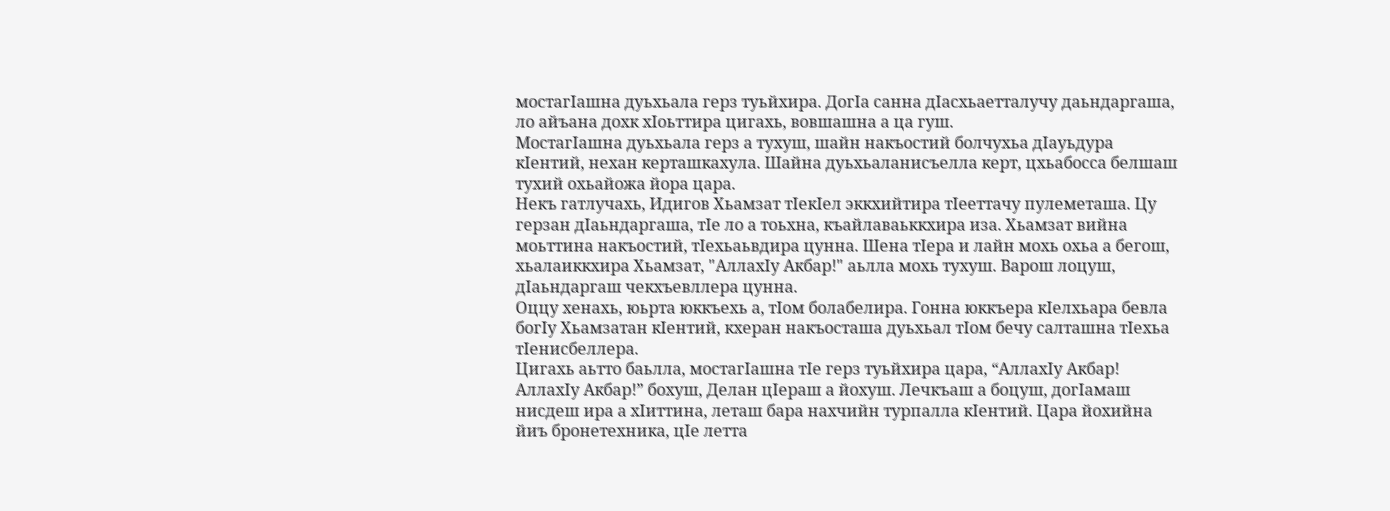мостагIашна дуьхьала герз туьйхира. ДогIа санна дIасхьаетталучу даьндаргаша, ло айъана дохк хIоьттира цигахь, вовшашна а ца гуш.
МостагIашна дуьхьала герз а тухуш, шайн накъостий болчухьа дIауьдура кIентий, нехан керташкахула. Шайна дуьхьаланисъелла керт, цхьабосса белшаш тухий охьайожа йора цара.
Некъ гатлучахь, Идигов Хьамзат тIекIел эккхийтира тIееттачу пулеметаша. Цу герзан дIаьндаргаша, тIе ло а тоьхна, къайлаваьккхира иза. Хьамзат вийна моьттина накъостий, тIехьаьвдира цунна. Шена тIера и лайн мохь охьа а бегош, хьалаиккхира Хьамзат, "АллахIу Акбар!" аьлла мохь тухуш. Варош лоцуш, дIаьндаргаш чекхъевллера цунна.
Оццу хенахь, юьрта юккъехь а, тIом болабелира. Гонна юккъера кIелхьара бевла богIу Хьамзатан кIентий, кхеран накъосташа дуьхьал тIом бечу салташна тIехьа тIенисбеллера.
Цигахь аьтто баьлла, мостагIашна тIе герз туьйхира цара, “АллахIу Акбар! АллахIу Акбар!” бохуш, Делан цIераш а йохуш. Лечкъаш а боцуш, догIамаш нисдеш ира а хIиттина, леташ бара нахчийн турпалла кIентий. Цара йохийна йиъ бронетехника, цIе летта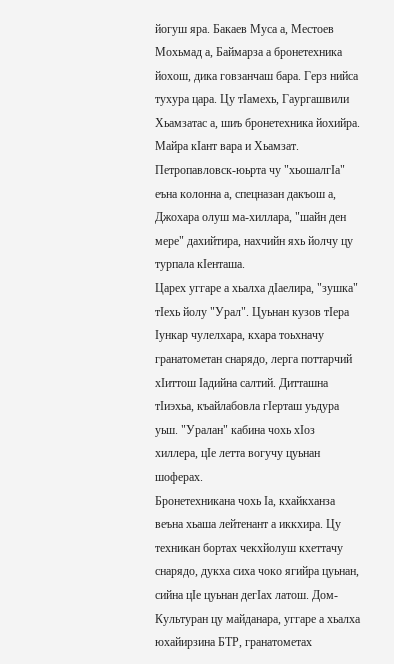йогуш яра. Бакаев Муса а, Местоев Мохьмад а, Баймарза а бронетехника йохош, дика говзанчаш бара. Герз нийса тухура цара. Цу тIамехь, Гаургашвили Хьамзатас а, шиъ бронетехника йохийра. Майра кIант вара и Хьамзат.
Петропавловск-юьрта чу "хьошалгIа" еъна колонна а, спецназан дакъош а, Джохара олуш ма-хиллара, "шайн ден мере" дахийтира, нахчийн яхь йолчу цу турпала кIенташа.
Царех уггаре а хьалха дIаелира, "зушка" тIехь йолу "Урал". Цуьнан кузов тIера Iункар чулелхара, кхара тоьхначу гранатометан снарядо, лерга поттарчий хIиттош Iадийна салтий. Дитташна тIиэхьа, къайлабовла гIерташ уьдура уьш. "Уралан" кабина чохь хIоз хиллера, цIе летта вогучу цуьнан шоферах.
Бронетехникана чохь Iа, кхайкханза веъна хьаша лейтенант а иккхира. Цу техникан бортах чекхйолуш кхеттачу снарядо, дукха сиха чоко ягийра цуьнан, сийна цIе цуьнан дегIах латош. Дом-Культуран цу майданара, уггаре а хьалха юхайирзина БТР, гранатометах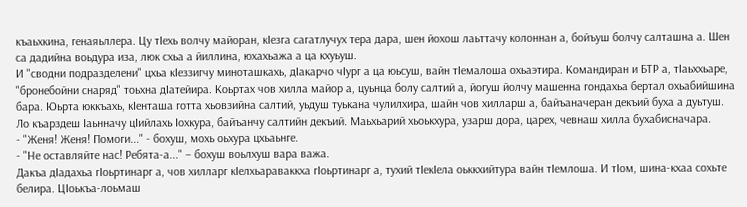къаьхкина, генаяьллера. Цу тIехь волчу майоран, кIезга сагатлучух тера дара, шен йохош лаьттачу колоннан а, бойъуш болчу салташна а. Шен са дадийна воьдура иза, люк схьа а йиллина, юхахьажа а ца кхуьуш.
И "сводни подразделени" цхьа кIеззигчу миноташкахь, дIакарчо чIург а ца юьсуш, вайн тIемалоша охьаэтира. Командиран и БТР а, тIаьххьаре, "бронебойни снаряд" тоьхна дIатейира. Коьртах чов хилла майор а, цуьнца болу салтий а, йогуш йолчу машенна гондахьа бертал охьабийшина бара. Юьрта юккъахь, кIенташа готта хьовзийна салтий, уьдуш туькана чулилхира, шайн чов хилларш а, байъаначеран декъий буха а дуьтуш. Ло къарздеш Iаьнначу цIийлахь Iохкура, байъанчу салтийн декъий. Маьхьарий хьоькхура, узарш дора, царех, чевнаш хилла бухабисначара.
- "Женя! Женя! Помоги..." - бохуш, мохь оьхура цхьаьнге.
- "Не оставляйте нас! Ребята-а..." – бохуш воьлхуш вара важа.
Дакъа дIадахьа гIоьртинарг а, чов хилларг кIелхьараваккха гIоьртинарг а, тухий тIекIела оьккхийтура вайн тIемлоша. И тIом, шина-кхаа сохьте белира. ЦIоькъа-лоьмаш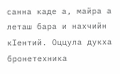санна каде а, майра а леташ бара и нахчийн кIентий. Оццула дукха бронетехника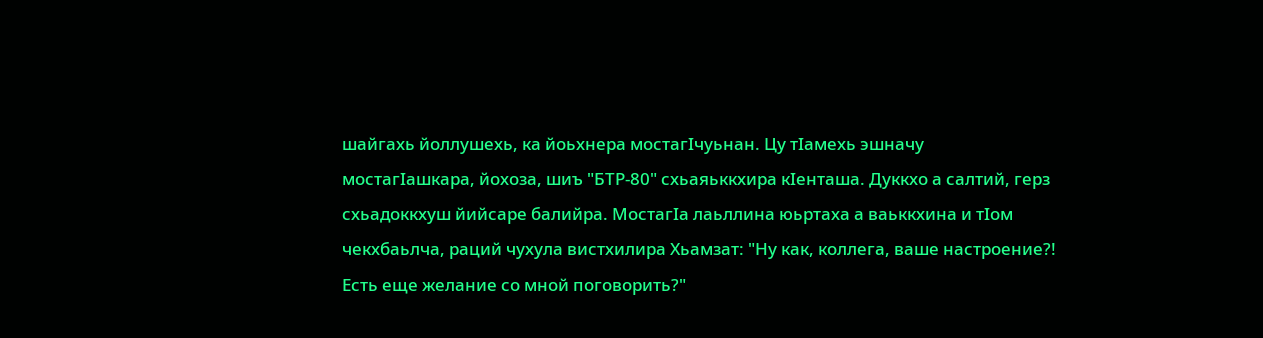шайгахь йоллушехь, ка йоьхнера мостагIчуьнан. Цу тIамехь эшначу мостагIашкара, йохоза, шиъ "БТР-80" схьаяьккхира кIенташа. Дуккхо а салтий, герз схьадоккхуш йийсаре балийра. МостагIа лаьллина юьртаха а ваьккхина и тIом чекхбаьлча, раций чухула вистхилира Хьамзат: "Ну как, коллега, ваше настроение?! Есть еще желание со мной поговорить?"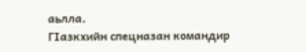аьлла.
ГIазкхийн спецназан командир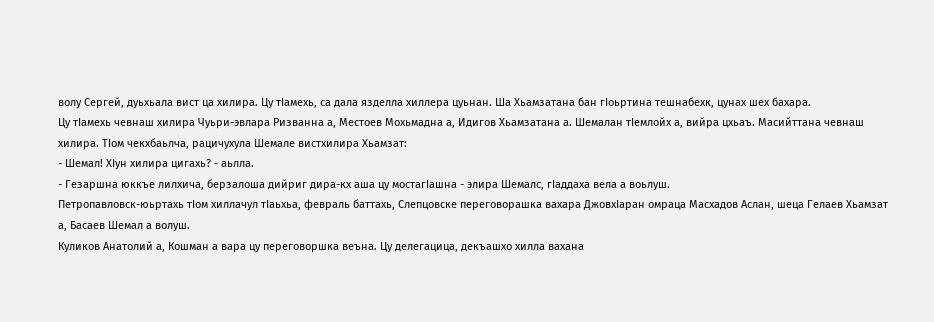волу Сергей, дуьхьала вист ца хилира. Цу тIамехь, са дала язделла хиллера цуьнан. Ша Хьамзатана бан гIоьртина тешнабехк, цунах шех бахара.
Цу тIамехь чевнаш хилира Чуьри-эвлара Ризванна а, Местоев Мохьмадна а, Идигов Хьамзатана а. Шемалан тIемлойх а, вийра цхьаъ. Масийттана чевнаш хилира. ТIом чекхбаьлча, рацичухула Шемале вистхилира Хьамзат:
- Шемал! ХIун хилира цигахь? - аьлла.
- Гезаршна юккъе лилхича, берзалоша дийриг дира-кх аша цу мостагIашна - элира Шемалс, гIаддаха вела а воьлуш.
Петропавловск-юьртахь тIом хиллачул тIаьхьа, февраль баттахь, Слепцовске переговорашка вахара ДжовхIаран омраца Масхадов Аслан, шеца Гелаев Хьамзат а, Басаев Шемал а волуш.
Куликов Анатолий а, Кошман а вара цу переговоршка веъна. Цу делегацица, декъашхо хилла вахана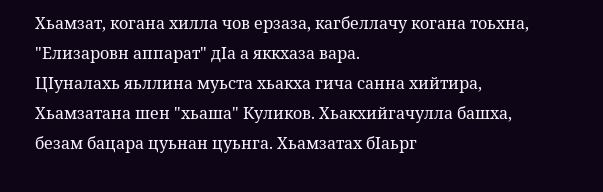Хьамзат, когана хилла чов ерзаза, кагбеллачу когана тоьхна, "Елизаровн аппарат" дIа а яккхаза вара.
ЦIуналахь яьллина муьста хьакха гича санна хийтира, Хьамзатана шен "хьаша" Куликов. Хьакхийгачулла башха, безам бацара цуьнан цуьнга. Хьамзатах бIаьрг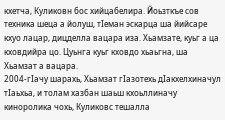кхетча, Куликовн бос хийцабелира. Йоьзткъе сов техника шеца а йолуш, тIеман эскарца ша йийсаре кхуо лацар, дицделла вацара иза. Хьамзате, куьг а ца кховдийра цо. Цуьнга куьг кховдо хьаьгна, ша Хьамзат а вацара.
2004-гIачу шарахь, Хьамзат гIазотехь дIакхелхиначул тIаьхьа, и толам хазбан шаьш кхоьллиначу киноролика чохь, Куликовс тешалла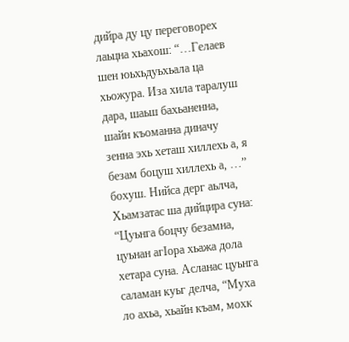дийра ду цу переговорех лаьцна хьахош: “…Гелаев шен юьхьдуьхьала ца хьожура. Иза хила таралуш дара, шаьш бахьаненна, шайн къоманна диначу зенна эхь хеташ хиллехь а, я безам боцуш хиллехь а, …” бохуш. Нийса дерг аьлча, Хьамзатас ша дийцира суна: “Цуьнга боцчу безамна, цуьнан агIора хьажа дола хетара суна. Асланас цуьнга саламан куьг делча, “Муха ло ахьа, хьайн къам, мохк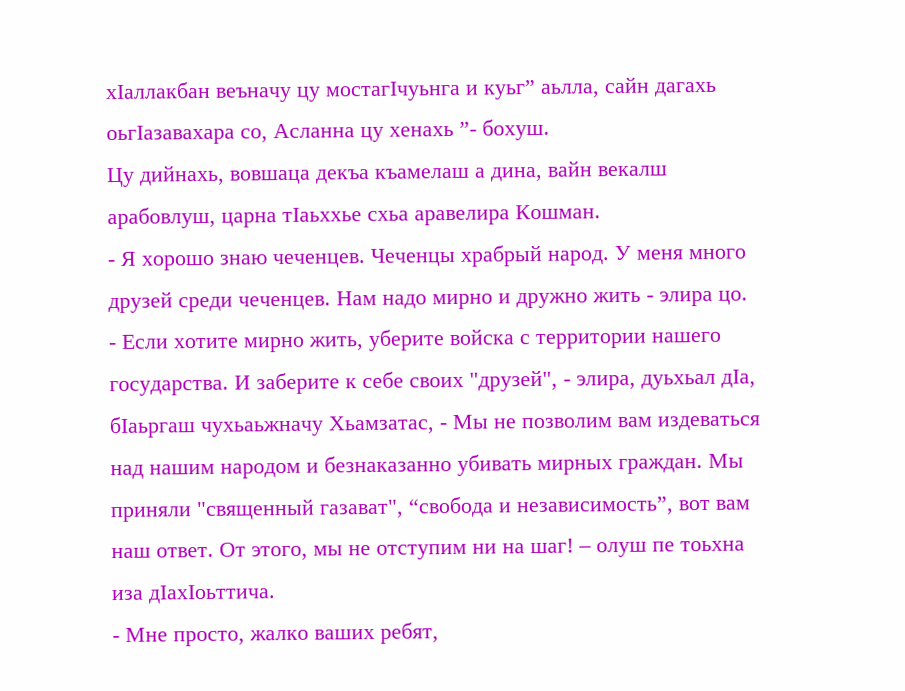хIаллакбан веъначу цу мостагIчуьнга и куьг” аьлла, сайн дагахь оьгIазавахара со, Асланна цу хенахь ”- бохуш.
Цу дийнахь, вовшаца декъа къамелаш а дина, вайн векалш арабовлуш, царна тIаьххье схьа аравелира Кошман.
- Я хорошо знаю чеченцев. Чеченцы храбрый народ. У меня много друзей среди чеченцев. Нам надо мирно и дружно жить - элира цо.
- Если хотите мирно жить, уберите войска с территории нашего государства. И заберите к себе своих "друзей", - элира, дуьхьал дIа, бIаьргаш чухьаьжначу Хьамзатас, - Мы не позволим вам издеваться над нашим народом и безнаказанно убивать мирных граждан. Мы приняли "священный газават", “свобода и независимость”, вот вам наш ответ. От этого, мы не отступим ни на шаг! – олуш пе тоьхна иза дIахIоьттича.
- Мне просто, жалко ваших ребят,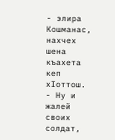- элира Кошманас, нахчех шена къахета кеп хIоттош.
- Ну и жалей своих солдат,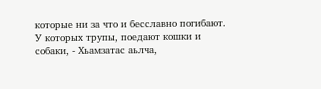которые ни за что и бесславно погибают. У которых трупы, поедают кошки и собаки, - Хьамзатас аьлча,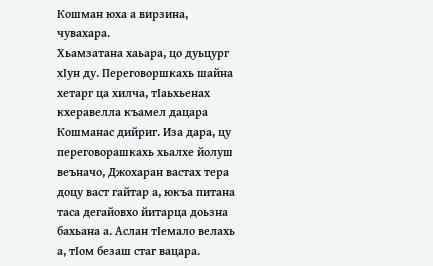Кошман юха а вирзина, чувахара.
Хьамзатана хаьара, цо дуьцург хIун ду. Переговоршкахь шайна хетарг ца хилча, тIаьхьенах кхеравелла къамел дацара Кошманас дийриг. Иза дара, цу переговорашкахь хьалхе йолуш веъначо, Джохаран вастах тера доцу васт гайтар а, юкъа питана таса дегайовхо йитарца доьзна бахьана а. Аслан тIемало велахь а, тIом безаш стаг вацара.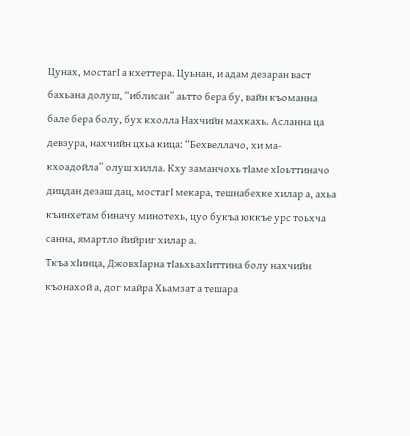Цунах, мостагI а кхеттера. Цуьнан, и адам дезаран васт бахьана долуш, “иблисан” аьтто бера бу, вайн къоманна бале бера болу, бух кхолла Нахчийн махкахь. Асланна ца девзура, нахчийн цхьа кица: “Бехвеллачо, хи ма-кхоадойла” олуш хилла. Кху заманчохь тIаме хIоьттиначо дицдан дезаш дац, мостагI мекара, тешнабехке хилар а, ахьа къинхетам биначу минотехь, цуо букъа юккъе урс тоьхча санна, ямартло йийриг хилар а.
Ткъа хIинца, ДжовхIарна тIаьхьахIиттина болу нахчийн къонахой а, дог майра Хьамзат а тешара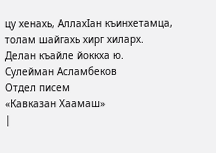цу хенахь, АллахIан къинхетамца, толам шайгахь хирг хиларх.
Делан къайле йоккха ю.
Сулейман Асламбеков
Отдел писем
«Кавказан Хаамаш»
|